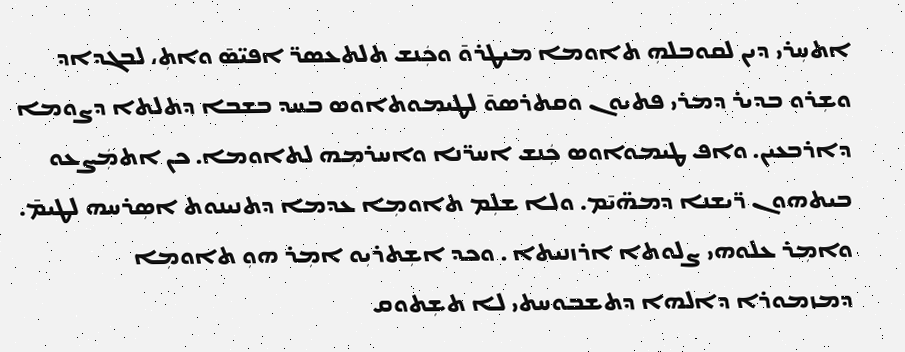ܐܬܚܼܪܝ ܕܝܢ ܠܩܘܒܠܗܼ ܬܐܘܡܐ ܡܝܛܪܘ̄ ܘܟܲܢܫ ܬܠܬܥܣܪ̈ ܐܦܝ̈ܣ̄ ܘܐܬܼ، ܠܒܓܕܐܕ ܘܫܼܪܘ ܒܕܝܪ ܕܡܪܝ ܦܬܝܘܢ ܘܩܬܪܣܘ̄ ܠܛܝܡܘܬܐܘܣ ܒܚܕ ܒܫܒܐ ܕܬܠܬܐ ܕܨܘܡܐ ܕܐܪܒܥܝܢ. ܘܐܦ ܛܝܡܘܐܘܣ ܟܲܢܫ ܐܚܪ̈ܢܐ ܘܐܚܪܡܼܗ ܠܬܐܘܡܐ. ܟܢ ܐܬܡܲܨܥܘ ܒܝܬܗܘܢ ܪ̈ܝܫܢܐ ܕܡܗ̈ܝ̄ܡ. ܘܠܐ ܫܠܼܡ ܬܐܘܡܼܐ ܥܕܡܐ ܕܬܢܝܢܘܬ ܐܣܼܪܚܗ ܠܛܝܡ̄. ܘܐܡܼܪ ܥܠܘܗܝ ܨܠܘܬܐ ܐܪܙܢܝܬܐ . ܘܟܕ ܐܫܼܬܪܝܼܘ ܐܡܼܪ ܗܘܼ ܬܐܘܡܼܐ ܕܡܙܡܘܪܐ ܕܐܠܗܐ ܕܬܫܒܘܚܬܝ ܠܐ ܬܫܼܬܘܩ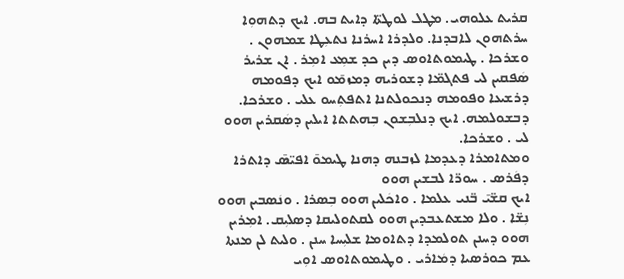ܩܪܝܬ ܥܠܘܗܝ. ܡܛܠ ܠܘܛܬ̈ܐ ܕܐܝܬ ܒܗ. ܐܝܟ ܕܬܗܘܼܐ ܚܪܬܗܘܢ ܠܐܒܕܢܐ. ܘܠܕܪܐ ܐܚܪܢܐ ܢܬܥܼܛܐ ܫܡܗܘܢ . ܘܫܪܟܐ . ܛܝܡܘܬܐܘܣ ܕܝܢ ܟܕ ܫܡܼܥ ܐܡܼܪ . ܐܢ ܫܪܝܪ ܣܿܦܩܝܢ ܠܝ ܦܬܓܡ̈ܐ ܕܫܘܪܝܗ ܕܡܙܡ̄ܘ ܐܝܟ ܕܦܘܡܗ ܕܪܫܝܥܐ ܘܦܘܡܗ ܕܢܟܘܠܬܢܐ ܐܬܦܬܼܚܘ ܥܠܝ . ܘܫܪܟܐ. ܕܒܫܘܠܡܗ. ܐܝܟ ܕܢܠܒܼܫܘܢ ܒܼܗܬܬܐ ܐܝܠܝܢ ܕܣܿܩܪܝܢ ܗܘܘ ܠܝ . ܘܫܪܟܐ.
ܘܡܬܐܡܪܐ ܕܥܕܡܐ ܠܙܒܢܗ ܕܗܢܐ ܛܝܡܘ̄ ܐܦܝ̈ܣ̄ ܕܐܬܪܐ ܕܦܿܪܣ . ܚܘܪ̈ܐ ܠܒܫܝܢ ܗܘܘ
ܐܝܟ ܩܫ̈ܝ̄ ܒ̈ܢܝ ܥܠܡܐ . ܘܐܟܿܠܝܢ ܗܘܘ ܒܼܣܪܐ . ܘܢܿܣܒܝܢ ܗܘܘ ܢܼܫ̈ܐ . ܘܠܐ ܡܫܬܥܒܕܝܢ ܗܘܘ ܠܩܬܘܠܝܩܐ ܕܣܠܝܼܩ. ܐܡܼܪܝܢ ܗܘܘ ܕܚܢܢ ܬܘܠܡܕܐ ܕܬܐܘܡܐ ܫܠܝܼܚܐ ܚܢܢ . ܘܠܝܬ ܠܢ ܡܢܬܐ ܥܡ ܟܘܪܣܝܐ ܕܡܿܐܪܝ . ܘܛܝܡܘܬܐܘܣ ܐܘܼܝ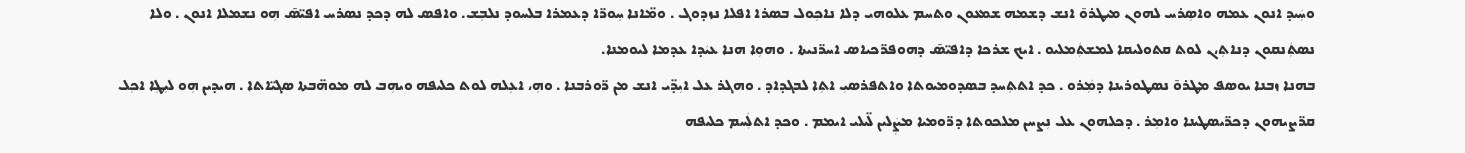ܘܚܲܝܕ ܐܢܘܢ ܥܡܗ ܘܐܣܼܪܚ ܠܗܘܢ ܡܝܛܪܘ̄ ܐܢܫ ܕܫܡܗ ܫܡܥܘܢ ܘܬܚܡ ܥܠܘܗܝ ܕܠܐ ܢܐܟܼܘܠ ܒܣܪܐ ܐܦܠܐ ܢܙܕܘܓ . ܘܡ̈ܐܢܐ ܚܼܘܪ̈ܐ ܕܥܡܪܐ ܒܠܚܘܕ ܢܠܒܼܫ. ܘܐܦܣ ܠܗ ܕܟܕ ܢܣܪܚ ܐܦܝ̈ܣ̄ ܗܼܘ ܢܫܡܠܐ ܐܢܘܢ . ܘܠܐ ܢܣܬܲܢܩܘܢ ܕܢܐܬܼ،ܢ ܠܘܬ ܩܬܘܠܝܩܐ ܠܡܫܬܲܡܠܝܘ . ܐܝܟ ܫܪܟܐ ܕܐܦܝ̈ܣ̄ ܕܗܘܦܪ̈ܟܝܐܣ ܐܚܪ̈ܢܝܬܐ . ܘܗܘܼܐ ܗܢܐ ܥܝܿܕܐ ܥܕܡܐ ܠܝܘܡܢܐ.
ܒܗܢܐ ܙܒܢܐ ܝܘܣܦ ܡܛܪܘ̄ ܢܣܛܘܪܝܢܐ ܕܡܲܪܘ . ܟܕ ܐܬܬܼܚܕ ܒܣܕܘܡܝܘܬܐ ܘܐܬܦܪܣܝܼ ܐܬܼܐ ܠܒܓܕܐܕ . ܘܗܓܪ ܥܠ ܐܝܼܕ̈ܝ ܐܢܫ ܡܢ ܪ̈ܘܪܒܢܐ . ܘܗܼ، ܐܥܼܠܗ ܠܘܬ ܟܠܝܦܗ ܘܝܗܼܒ ܠܗ ܡܘܗ̈ܒܬܐ ܣܓܝ̈ܐܬܐ . ܗܝܕܝܢ ܗܼܘ ܠܝܼܛܼܐ ܐܟܼܠ ܩܪ̈ܨܝܗܘܢ ܕܟܪ̈ܝܣܛܝܢܐ ܘܐܡܼܪ . ܕܟܠܗܘܢ ܥܠ ܢܼܨܚܢ ܡܠܟܘܬܐ ܕܪ̈ܘܡܝܐ ܡܨܲܠܝܢ ܠ̈ܝܠܝ ܐܝܡܡ . ܘܟܕ ܐܬܠܲܚܡ ܟܠܝܦܗ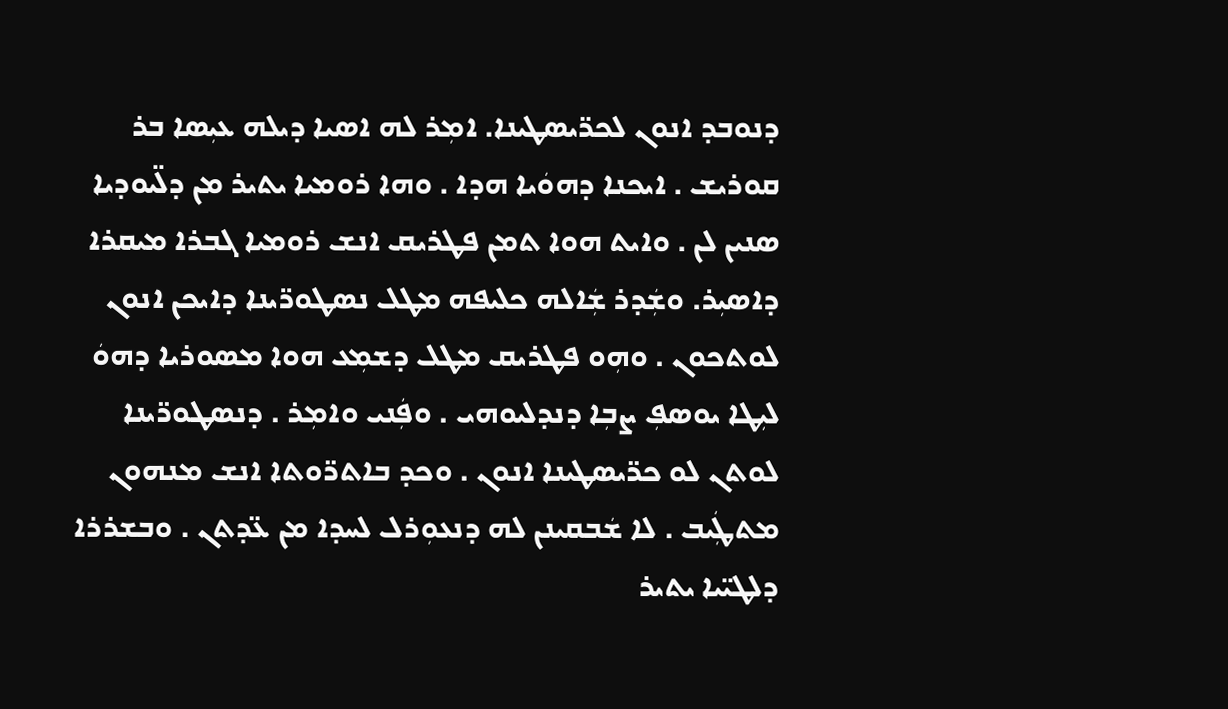ܕܢܘܒܕ ܐܢܘܢ ܠܟܪ̈ܝܣܛܝܢܐ. ܐܡܼܪ ܠܗ ܐܣܝܐ ܕܝܠܗ ܥܝܼܣܐ ܒܪ ܩܘܪܝܫ . ܐܝܟܢܐ ܕܗܘܿܝܐ ܗܕܐ . ܘܗܐ ܪܘܡܝܐ ܝܬܝܪ ܡܢ ܕܠ̈ܝܘܕܝܐ ܣܢܝܢ ܠܢ . ܘܐܝܬ ܗܘܐ ܬܡܢ ܦܛܪܝܩ ܐܢܫ ܪܘܡܝܐ ܓܒܪܐ ܡܝܩܪܐ ܕܐܣܝܼܪ. ܘܫܲܕܪ ܫܲܐܠܗ ܟܠܝܦܗ ܡܛܠ ܢܣܛܘܪ̈ܝܢܐ ܕܐܝܟܢ ܐܢܘܢ ܠܘܬܟܘܢ . ܘܗܼܘ ܦܛܪܝܩ ܡܛܠ ܕܫܡܼܥ ܗܘܐ ܡܣܘܪܝܐ ܕܗܘܿ ܠܝܼܛܐ ܝܘܣܦܼ ܨܒܼܐ ܕܢܕܠܝܘܗܝ . ܘܦܲܢܝ ܘܐܡܼܪ . ܕܢܣܛܘܪ̈ܝܢܐ ܠܘܬܢ ܠܘ ܟܪ̈ܝܣܛܝܢܐ ܐܢܘܢ . ܘܟܕ ܒܐܬܪ̈ܘܬܐ ܐܢܫ ܡܢܗܘܢ ܡܬܛܲܝܒ . ܠܐ ܫܿܒܩܝܢܢ ܠܗ ܕܢܥܘܼܪܠ ܠܚܕܐ ܡܢ ܥ̈ܕܬܢ . ܘܒܫܪܪܐ ܕܠܛܝ̈ܝܐ ܝܬܝܪ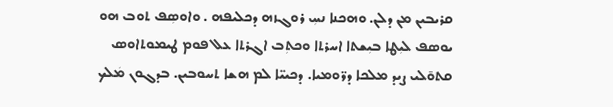ܩܪܝܒܝܢ ܡܢ ܕܠܢ. ܘܗܟܢܐ ܢܚܼ ܪܘܓܙܗ ܕܟܠܝܦܗ . ܘܐܘܣܼܦ ܬܘܒ ܗܘ ܝܘܣܦ ܠܝܼܛܐ ܒܝܼܫܬܐ ܐܚܪܬܐ ܘܟܬܼܒ ܐܓܪܬܐ ܥܠ ܦܘܡ ܛܝܡܘܬܐܘܣ ܩܬܘ̄ܠܝ ܨܝܕ ܡܠܟܐ ܕܪ̈ܘܡܝܐ. ܕܟܝܝ̈ܐ ܠܡ ܗܫܐ ܬܚܘܒܝܢ. ܒܕܓܘܢ ܡܿܠܟ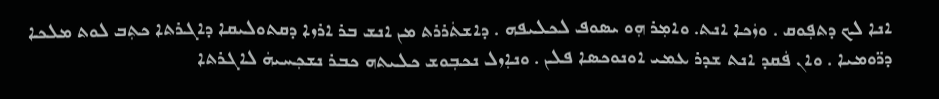ܐܢܐ ܠܟ ܕܬܦܼܘܩ . ܘܙܿܟܐ ܐܢܬ. ܘܐܡܼܪ ܗܼܘ ܝܣܘܦ ܠܟܠܝܦܗ . ܕܐܫܬܿܪܪܬ ܡܢ ܐܢܫ ܒܪ ܐܪܙܐ ܕܩܬܘܠܝܩܐ ܕܐܓܪܬܐ ܟܬܼܒ ܠܘܬ ܡܠܟܐ ܕܪ̈ܘܡܝܐ . ܘܐܢ ܦܿܩܕ ܐܢܬ ܫܕܪ ܥܡܝ ܐܘܢܘܟܣܐ ܦܠܢ . ܘܢܐܼܙܠ ܢܟܒܼܘܫ ܟܠܝܬܗ ܟܒܪ ܢܫܟܼܚܝܗܿ ܠܐܓܪܬܐ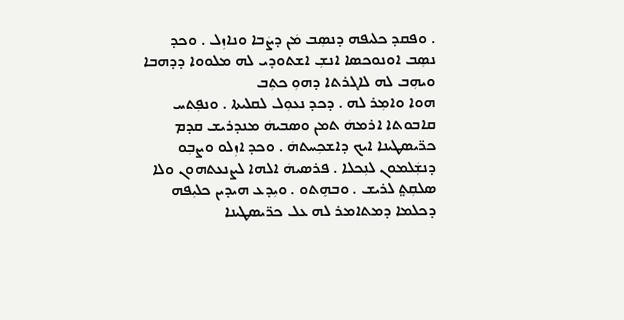. ܘܦܩܕ ܟܠܝܦܗ ܕܢܣܼܒ ܡܿܢ ܕܨܿܒܐ ܘܢܐܙܼܠ . ܘܟܕ ܢܣܼܒ ܐܘܢܘܟܣܐ ܐܢܫܼ ܐܫܬܘܕܝ ܠܗ ܡܠܘܘܐ ܕܕܗܒܐ ܘܝܗܼܒ ܠܗ ܠܐܓܪܬܐ ܕܗܘܼ ܟܬܼܒ
ܗܘܐ ܘܐܡܼܪ ܠܗ . ܕܟܕ ܢܥܘܼܠ ܠܩܠܝܬܐ . ܘܢܦܼܬܚ ܩܐܒܘܬܐ ܐܪܡܗܿ ܬܡܢ ܘܣܒܝܗܿ ܡܢܕܪܝܫ ܩܕܡ ܟܪ̈ܝܣܛܝܢܐ ܐܝܟ ܕܐܫܟܼܚܬܗܿ . ܘܟܕ ܐܙܼܠܘ ܘܨܒܼܘ ܕܢܫܲܠܡܘܢ ܠܢܼܟܠܐ . ܦܪܣܝܗܿ ܐܠܗܐ ܠܨܢܥܬܗܘܢ ܘܠܐ ܣܠܩܼܬ݀ ܠܪܝܫ . ܘܒܗܸܬܘ . ܘܝܼܕܥ ܗܝܕܝܢ ܟܠܝܼܦܗ ܕܟܠܡܐ ܕܡܬܐܡܪ ܠܗ ܥܠ ܟܪ̈ܝܣܛܝܢܐ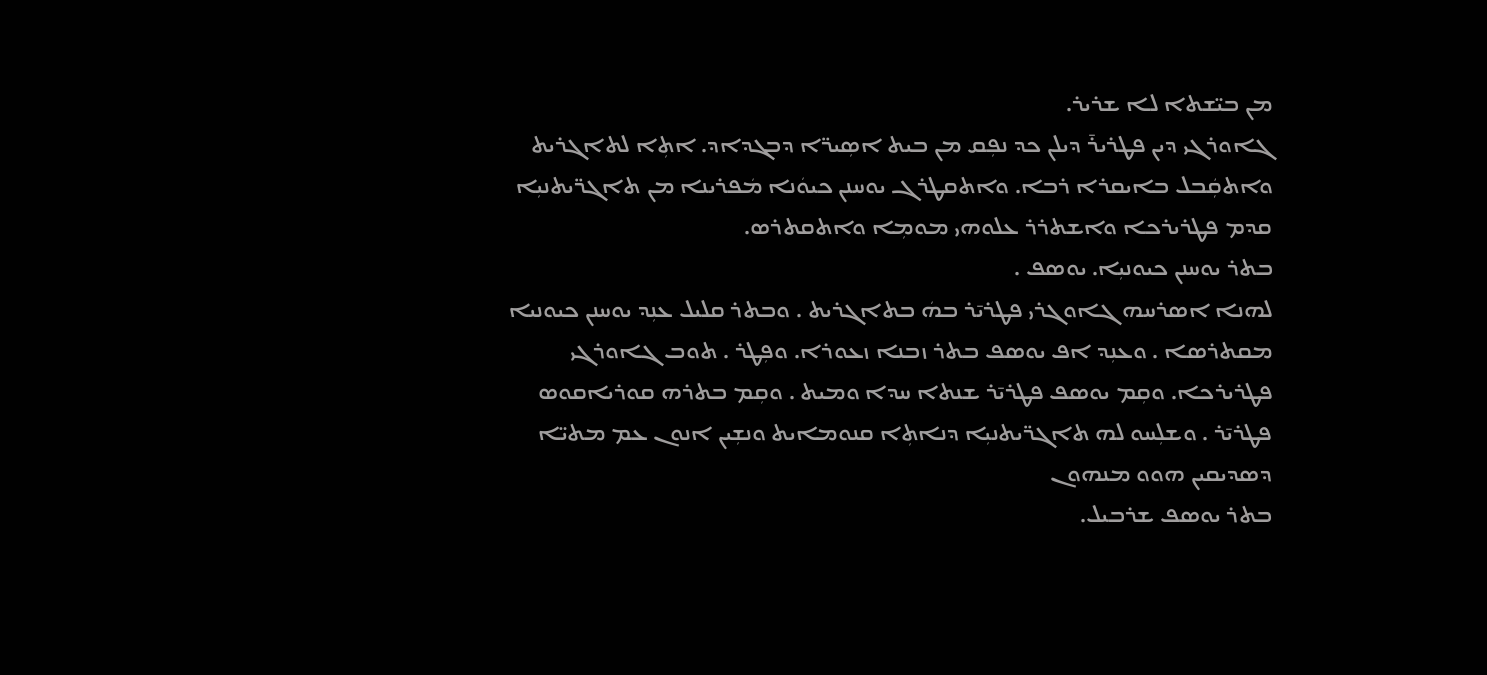ܡܢ ܒܝ̈ܫܬܐ ܠܐ ܫܪܝܪ.
ܓܐܘܪܓܝ ܕܝܢ ܦܛܪܝܪ̄ ܕܝܠܢ ܟܕ ܢܦܼܩ ܡܢ ܒܝܬ ܐܣܼܝܪ̈ܐ ܕܒܓܕܐܕ. ܐܬܼܐ ܠܬܐܓܪܝܬ ܘܐܬܩܲܒܠ ܒܐܝܩܪܐ ܪܒܐ. ܘܐܬܩܛܪܓ ܝܘܚܢܢ ܟܝܘܿܢܐ ܡܿܦܪܝܢܐ ܡܢ ܬܐܓܪ̈ܝܬܢܝܼܐ ܩܕܡ ܦܛܪܝܪܟܐ ܘܐܫܬܪܪ ܥܠܘܗܝ ܡܘܡܼܐ ܘܐܬܩܬܪܣ.
ܒܬܪ ܝܘܚܢܢ ܟܝܘܢܝܼܐ. ܝܘܣܦ .
ܠܗܢܐ ܐܣܪܚܗ ܓܐܘܓܪܝ ܦܛܪܝ̄ܪ ܒܗܿ ܒܬܐܓܪܝܬ . ܘܒܬܪ ܩܠܝܠ ܥܢܼܕ ܝܘܚܢܢ ܟܝܘܢܝܐ ܡܩܬܪܣܐ . ܘܥܢܼܕ ܐܦ ܝܘܣܦ ܒܬܪ ܙܒܢܐ ܙܥܘܪܐ. ܘܦܼܛܪ . ܬܘܒ ܓܐܘܪܓܝ ܦܛܪܝܪܟܐ. ܘܩܼܡ ܝܘܣܦ ܦܛܪܝ̄ܪ ܫܢܬܐ ܚܕܐ ܘܡܝܬ . ܘܩܼܡ ܒܬܪܗ ܩܘܪܝܐܩܘܣ ܦܛܪܝ̄ܪ . ܘܫܠܼܚܘ ܠܗ ܬܐܓܪ̈ܝܬܢܝܼܐ ܕܢܐܬܼܐ ܩܢܘܡܐܝܬ ܘܢܫܼܝܢ ܐܢܘܢ ܥܡ ܡܬܝ̈ܐ ܕܣܕܝܩܝܢ ܗܘܘ ܡܢܗܘܢ
ܒܬܪ ܝܘܣܦ ܫܪܒܝܠ.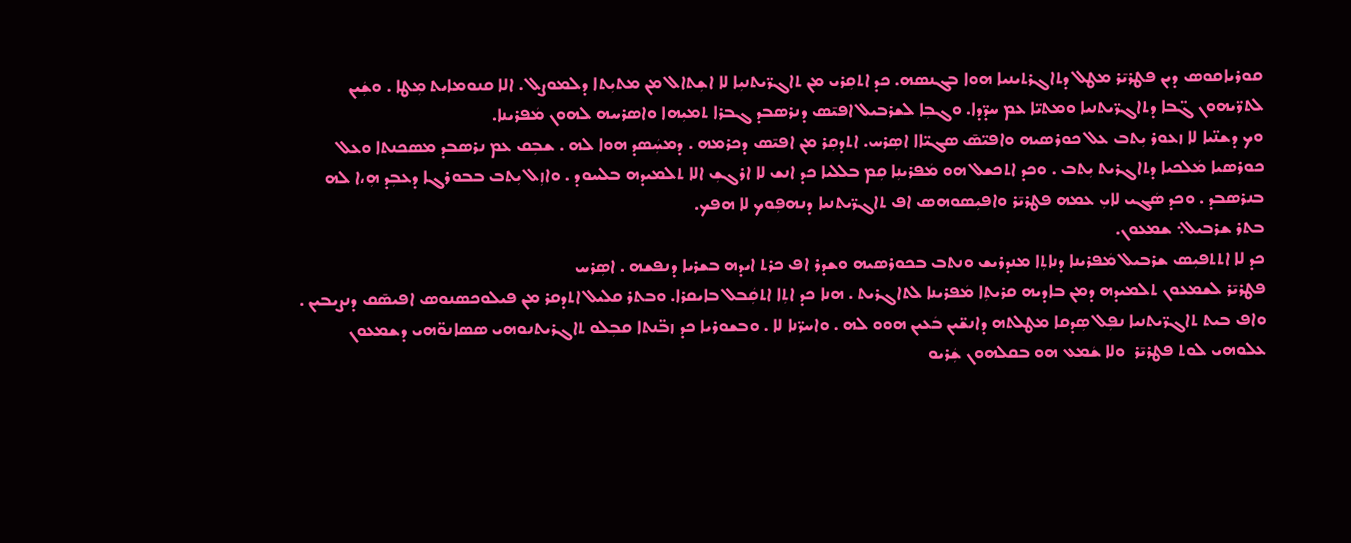ܩܘܪܝܐܩܘܣ ܕܝܢ ܦܛܪܝ̄ܪ ܡܛܠ ܕܬܐܓܪܬܝܢܝܐ ܗܘܐ ܒܓܢܣܗ. ܟܕ ܐܬܩܼܪܝ ܡܢ ܬܐܓܪ̈ܝܬܢܝܼܐ ܠܐ ܐܫܼܬܐܠ ܡܢ ܡܬܝܼܬܐ ܕܠܡܘܨܠ . ܐܠܐ ܩܢܘܡܐܝܬ ܡܼܛܐ . ܘܫܲܝܢ ܠܬܪ̈ܝܗܘܢ ܓ̈ܒܐ ܕܬܐܓܪ̈ܝܬܢܝܐ ܘܡܬܝ̈ܐ ܥܡ ܚܕ̈ܕܐ. ܘܓܒܼܐ ܠܫܪܒܝܠ ܐܦܝ̄ܣ ܕܢܪܣܒܕ ܓܒܪܐ ܬܡܝܼܗܐ ܘܐܣܪܚܗ ܠܗܘܢ ܡܿܦܪܝܢܐ.
ܘܟ ܕܫܢ̈ܝܐ ܠܐ ܙܥܘܪ ܝܼܬܒ ܥܠ ܟܘܪܣܝܗ ܘܐܦܝ̈ܣ̄ ܣܓܝ̈ܐܐ ܐܣܼܪܚ. ܐܬܕܩܼܪ ܡܢ ܐܦܝ̄ܣ ܕܟܪܡܗ . ܕܡܚܲܣܕ ܗܘܐ ܠܗ . ܫܒܼܩ ܥܡ ܢܪܣܒܕ ܡܣܟܢܬܐ ܘܥܠ ܟܘܪܣܝܐ ܡܿܠܟܝܐ ܕܬܐܓܪܝܬ ܝܼܬܒ . ܘܟܕ ܐܬܟܫܠ ܗܘ ܡܿܦܪܝܢܼܐ ܩܼܡ ܒܠܠܝܐ ܟܕ ܐܢܫ ܠܐ ܐܪܓܫܼ ܐܠܐ ܬܠܡܝܕܗ ܒܠܚܘܕ . ܘܐܙܼܠ ܝܼܬܒ ܒܒܘܪܓܐ ܕܥܒܼܕ ܗܼ،ܐ ܠܗ ܒܢܪܣܒܕ . ܘܟܕ ܣܿܓܝ ܠܐܝܼ ܥܡܗ ܦܛܪܝ̄ܪ ܘܐܦܝܼܣܘܗܣ ܐܦ ܬܐܓܪ̈ܝܬܢܝܐ ܕܢܗܦܼܘܟ ܠܐ ܗܦܟ.
ܒܬܪ ܫܪܒܝܠ܆ ܫܡܥܘܢ.
ܟܕ ܠܐ ܐܬܬܦܝܼܣ ܫܪܒܝܠ ܡܿܦܪܝܢܐ ܕܢܐܬܼܐ ܡܢܕܪܝܫ ܘܢܬܒ ܒܟܘܪܣܝܗ ܘܫܕܪ ܐܦ ܟܪܬ ܐܝܕܗ ܒܫܪܝܐ ܕܢܦܫܗ . ܐܣܼܪܚ
ܦܛܪܝ̄ܪ ܠܫܡܥܘܢ ܬܠܡܝܕܗ ܕܡܢ ܒܐܕܝܗ ܩܪܝܬܼܐ ܡܿܦܪܝܢܐ ܠܬܐܓܪܝܬ . ܗܢܐ ܟܕ ܐܬܼܐ ܐܬܩܲܒܠ ܒܐܝܩܪܐ. ܘܒܬܪ ܩܠܝܠ ܐܬܕܩܪ ܡܢ ܦܝܠܘܟܣܢܘܣ ܐܦܝܣ̄ܩ ܕܢܨܝܒܝܢ . ܘܐܦ ܒܝܬ ܬܐܓܪ̈ܝܬܢܝܐ ܢܦܼܠ ܣܼܕܩܐ ܡܛܠܬܗ ܕܐܢܫ̈ܝܢ ܒܿܥܝܢ ܗܘܘ ܠܗ . ܘܐܚܪ̈ܢܐ ܠܐ . ܘܒܫܘܪܝܐ ܟܕ ܙܒ̈ܢܬܐ ܩܒܼܠܘ ܬܐܓܪܝܬܢܘܗܝ ܣܣܐܢܘ̈ܗܝ ܕܫܡܥܘܢ ܥܠܘܗܝ ܠܘܬ ܦܛܪܝ̄ܪ  ܘܠܐ ܫܿܡܥ ܗܘ ܒܩܠܗܘܢ ܫܲܪܝܘ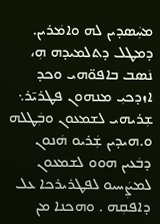ܡܚܲܣܕܝܢ ܠܗ ܘܐܡܿܪܝܢ. ܕܡܛܠ ܕܬܠܡܝܕܗ ܗܼ، ܢܿܣܒ ܒܐܦܘ̈ܗܝ ܘܟܕ ܐܙܕܟܝܼ ܡܢܗܘܢ ܦܛܪܝ̄ܪ܆ ܫܼܪܝܗܝ ܠܫܡܥܘܢ ܘܒܲܛܠܗ ܘ.ܗܝܕܝܢ ܫܲܪܝܘ ܗܿܢܘܢ ܕܒܿܥܝܢ ܗܘܘ ܠܫܡܥܘܢ ܠܡܨܲܚܝܘ ܠܦܛܪܝܪܟܐ ܥܠ ܕܐܦܩܼܗ . ܘܗܟܢܐ ܡܢ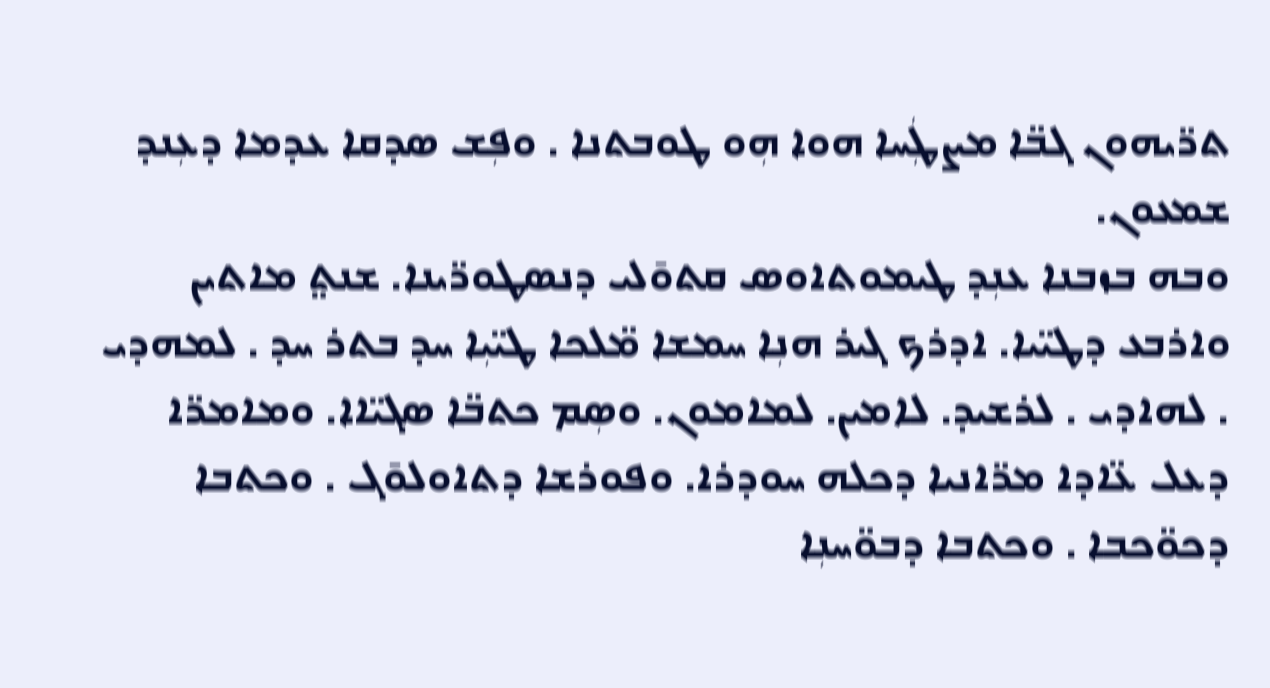ܬܪ̈ܝܗܘܢ ܓܒ̈ܐ ܡܨܛܲܚܐ ܗܘܐ ܗܼܘ ܛܘܒܬܢܐ . ܘܦܼܫ ܣܕܩܐ ܥܕܡܐ ܕܥܼܢܕ ܫܡܥܘܢ.
ܘܒܗ ܒܙܒܢܐ ܥܢܼܕ ܛܝܡܘܬܐܘܣ ܩܬܘ̄ܠܝ ܕܢܣܛܘܪ̈ܝܢܐ. ܫܢܬ݀ ܡܐܬܝܢ ܘܐܪܒܥ ܕܛܝ̈ܝܐ. ܐܕܪܟ ܓܝܪ ܗܢܼܐ ܚܡܫܐ ܡ̈ܠܟܐ ܛܝ̈ܝܼܐ ܚܕ ܒܬܪ ܚܕ . ܠܡܗܕܝ . ܠܗܐܕܝ . ܠܪܫܝܕ. ܠܐܡܝܢ. ܠܡܐܡܘܢ. ܘܣܼܡ ܟܬܒ̈ܐ ܣܓܝ̈ܐܐ. ܘܡܐܡܪ̈ܐ ܕܥܠ ܥ̈ܐܕܐ ܡܪ̈ܐܢܝܐ ܕܟܠܗ ܚܘܕܪܐ. ܘܦܘܪܫܐ ܕܬܐܘܠܘ̄ܓ . ܘܟܬܒܐ ܕܟܘ̈ܟܒܐ . ܘܟܬܒܐ ܕܒܘ̈ܚܢܼܐ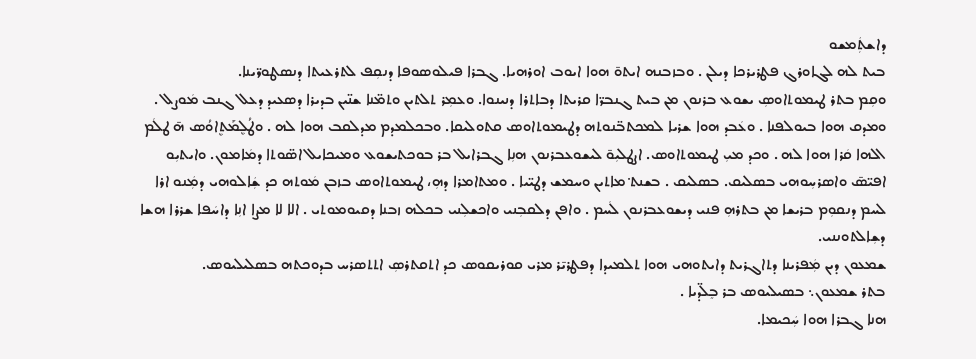ܕܐܫܬܲܡܫܘ
ܒܝܬ ܠܗ ܠܓܐܘܪܓ ܦܛܪܝܪܟܐ ܕܝܠܢ . ܘܒܙܒܢܗ ܐܝܬܘ̄ ܗܘܐ ܐܝܘܒ ܐܘܪܗܝܐ. ܓܒܪܐ ܦܝܠܘܣܘܦܐ ܕܢܩܼܦ ܠܬܪܥܝܬܐ ܕܢܣܛܘܪ̈ܝܢܐ.
ܘܩܼܡ ܒܬܪ ܛܝܡܘܬܐܘܣܼ ܝܫܘܥ ܒܪܢܘܢ ܡܢ ܒܝܬ ܓܢܒܪ̈ܐ ܩܪܝܬܐ ܕܒܐܬܪܐ ܕܢܝܢܘܐ. ܘܥܡܼܪ ܬܠܬܝܢ ܘܬܡ̈ܢܐ ܫܢ̈ܝܢ ܒܕܝܪܐ ܕܣܥܝܕ ܕܥܠ ܓܢܒ ܡܿܘܨܠ . ܘܡܕܩ ܗܘܐ ܒܝܘܠܦܢܐ . ܘܥܿܒܕ ܗܘܐ ܫܪܝܐ ܠܡܟܬܒ̈ܢܘܬܗ ܕܛܝܡܘܬܐܘܣ ܩܬܘܠܝܩܐ. ܘܒܟܠܡܕܡ ܡܕܠܩܒ ܗܘܐ ܠܗ . ܘܛܳܠܷܡܰܬܷܐܘܳܣ ܗ̄ ܛܠܿܡ ܐܠܗܐ ܩܿܪܐ ܗܘܐ ܠܗ . ܘܟܕ ܡܝܼ ܛܝܡܘܬܐܘܣ. ܐܨܛܠܝܼܘ̄ ܠܝܫܘܥܒܪܢܘܢ ܗܢܼܐ ܓܒܪܐܝܠ ܒܪ ܒܘܟܬܝܫܘܥ ܘܡܝܟܐܝܠ ܐܣ̈ܘܬܐ ܕܡܿܐܡܘܢ. ܘܐܝܬܝܼܘ ܐܦܝ̈ܣ̄ ܘܐܣܪܚܼܘܗܝ ܒܣܠܝܩ. ܒܣܠܝܩ . ܒܫܢܬ݀ ܡܐܬܝܢ ܘܚܡܫ ܕܛܝ̈ܝܐ . ܘܡܬܐܡܪܐ ܕܗܼ، ܛܝܡܘܬܐܘܣ ܒܙܒܢ ܡܿܘܬܗ ܟܕ ܫܲܐܠܘܗܝ ܕܡܲܢܘ ܐܪܐ
ܠܚܡ ܕܢܩܘܼܡ ܒܪܝܫܐ ܡܢ ܒܬܪܗܼ ܦܢܝ ܕܝܫܘܥܒܪܢܘܢ ܠܿܚܡ . ܘܐܦܢ ܕܠܩܒܼܢܝ ܘܐܟܫܠܼܢܝ ܒܟܠܗ ܙܒܢܐ ܕܩܝܘܡܘܬܝ . ܐܠܐ ܠܐ ܡܨܐ ܐܢܼܐ ܕܐܚܿܦܐ ܫܪܪܐ ܗܫܐ ܕܫܼܐܠܬܘܢܢܝ.
ܫܡܥܘܢ ܕܝܢ ܡܲܦܪܝܢܐ ܕܬܐܓܪܝܬ ܕܐܝܬܘܗܝ ܗܘܐ ܬܠܡܝܕܐ ܕܦܛܪܝ̄ܪ ܡܪܝ ܩܘܪܝܩܘܣ ܟܕ ܐܬܩܬܪܣܼ ܐܬܬܣܪܚ ܒܕܘܟܬܗ ܒܣܠܝܠܝܘܣ.
ܒܬܪ ܫܡܥܘܢ܆ ܒܣܝܠܝܘܣ ܒܪ ܒܸܠ̈ܕܝܐ .
ܗܢܐ ܓܒܪܐ ܗܘܐ ܚܲܟܝܡܐ.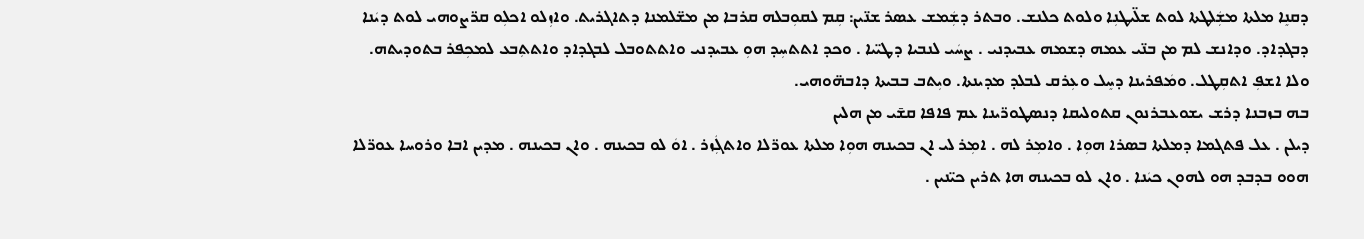ܕܩܢܸܐ ܡܠܬܐ ܡܫܲܠܛܬܐ ܠܘܬ ܫܠ̈ܝܛܢܼܐ ܘܠܘܬ ܟܠܢܫ. ܘܒܬܪ ܕܫܲܡܫ ܥܣܪ ܫܢ̈ܝܢ: ܩܼܡ ܠܩܘܼܒܠܗ ܩܪܒܐ ܡܢ ܡܫ̈ܠܡܢܐ ܕܬܐܓܪܝܬ. ܘܐܙܼܠܘ ܐܟܠܼܘ ܩܪ̈ܨܘܗܝ ܠܘܬ ܕܝܿܢܐ ܕܒܓܕܐܕ. ܘܕܐܢܫ ܠܡ ܡܢ ܒܢ̈ܝ ܥܡܗ ܕܫܡܗ ܥܒܝܕܢܝ . ܨܚܿܝ ܠܢܒܝܐ ܕܛܝ̈ܝܐ . ܘܟܕ ܐܬܬܚܼܕ ܗܘܼ ܥܒܝܕܢܝ ܘܐܬܬܘܒܠ ܠܒܓܕܐܕ ܘܐܬܬܼܒܥ ܠܡܟܼܦܪ ܒܬܘܕܝܬܗ. ܘܠܐ ܐܫܦܼ ܐܬܩܼܛܠ. ܘܡܿܦܪܝܢܐ ܕܚܸܠ ܘܥܼܪܩ ܠܒܠܕ ܡܕܝܢܬܐ. ܘܝܼܬܒ ܒܒܝܬܐ ܕܐܒܗ̈ܘܗܝ.
ܒܗ ܒܙܒܢܐ ܕܪܫ ܝܫܘܥܒܪܢܘܢ ܩܬܘܠܝܩܐ ܕܢܣܛܘܪ̈ܝܢܐ ܥܡ ܦܐܦܐ ܩܫ̄ܝ ܡܢ ܗܠܝܢ
ܕܝܠܢ . ܥܠ ܦܬܓܡܐ ܕܡܠܬܐ ܒܣܪܐ ܗܘܼܐ . ܘܐܡܼܪ ܠܗ . ܐܡܼܪ ܠܝ ܐܢ ܒܟܝܢܗ ܗܘܼܐ ܡܠܬܐ ܥܘܪ̈ܠܐ ܘܐܬܓܲܙܪ . ܐܘܿ ܠܘ ܒܟܝܢܗ . ܘܐܢ ܒܟܝܢܗ . ܡܕܝܢ ܐܒܐ ܘܪܘܚܐ ܥܘܪ̈ܠܐ ܗܘܘ ܒܕܒܕ ܗܘ ܠܗܘܢ ܟܝܿܢܐ . ܘܐܢ ܠܘ ܒܟܝܢܗ ܗܐ ܬܪܝܢ ܟܝ̈ܢܝܢ .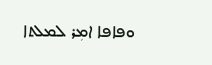ܘܦܐܦܐ ܐܡܼܪ ܠܡܠܬܐ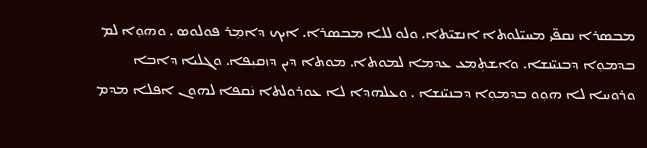ܡܒܣܪܐ ܢܩܦ̈ܝ ܡܚܝ̈ܠܘܬܐ ܐܢܫܝ̈ܬܐ. ܘܠܘ ܠܠܐ ܡܒܣܪܐ. ܐܝܟ ܕܐܡܼܪ ܦܘܠܘܣ . ܘܗܘܼܐ ܠܡ ܒܕܡܘܼܐ ܕܒܢܝ̈ܢܫܐ. ܘܐܫܬܼܡܥ ܥܕܡܐ ܠܡܘܬܐ. ܡܘܬܐ ܕܝܢ ܕܙܩܝܼܦܐ. ܘܓܠܝܐ ܕܐܒܐ ܘܪܘܚܐ ܠܐ ܗܘܼܘ ܒܕܡܘܼܐ ܕܒܢܝ̈ܢܫܐ . ܘܥܠܗܕܐ ܠܐ ܥܘܪܘܠܬܐ ܢܿܩܦܐ ܠܗܘܢ ܐܦܠܐ ܡܕܡ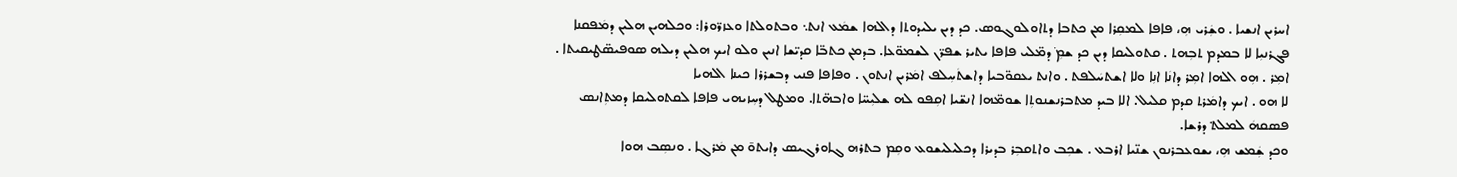ܐܚܪܝܢ ܐܢܫܝܐ . ܘܫܲܪܝ ܗܼ، ܦܐܦܐ ܠܡܩܼܪܐ ܡܢ ܟܬܒܐ ܕܬܐܘܠܘܓܘܣ. ܟܕ ܕܝܢ ܝܠܝܕܘܬܐ ܕܐܠܗܐ ܫܡܿܥ ܐܢܬ܆ ܘܒܬܘܠܬܐ ܘܥܙܪ̈ܘܪܐ: ܘܟܠܗܝܢ ܗܠܝܢ ܕܡܿܦܩܢܐ ܦܓܪܢܝܼܐ ܠܐ ܒܡܕܡ ܬܒܼܗܬ . ܩܬܘܠܝܩܐ ܕܝܢ ܟܕ ܫܡܼ݁ ܕܡ̈ܠܝ ܦܐܦܐ ܝܬܝܪ ܫܦܪ̈ܢ ܠܫܡܘ̈ܥܐ. ܒܕܡܢ ܟܬܒ̈ܐ ܩܕܝ̈ܫܐ ܐܢܝܢ ܘܠܘ ܐܝܟ ܗܠܝܢ ܕܝܠܗ ܣܘܦܝܣ̈ܛܝܩܝܬܐ . ܐܡܼܪ . ܗܼܘ ܐܠܗܐ ܐܡܼܪ ܕܐܢܿܐ ܐܢܼܐ ܘܠܐ ܐܫܬܚܿܠܦܬ . ܘܐܢܬ ܝܥܩܘ̈ܒܝܐ ܕܐܫܬܿܚܼܠܦ ܐܡܿܪܝܢ ܐܢܬܘܢ . ܘܦܐܦܐ ܦܢܝ ܕܒܫܪܪܐ ܟܝܢܐ ܐܠܗܝܐ
ܠܐ ܗܘ . ܐܝܟ ܕܐܡܿܪܬ ܩܕܡ ܩܠܝܠ. ܐܠܐ ܒܝܕ ܡܬܒܪܢܫܢܘܬܼܐ ܫܘܡ̈ܗܐ ܐܢܫ̈ܝܐ ܐܩܼܦܘ ܠܗ ܫܠܝܼܚ̈ܐ ܘܐܒܗ̈ܬܐ. ܘܡܛܠ ܕܚܼܙܝܗܝ ܦܐܦܐ ܠܩܬܘܠܝܩܐ ܕܡܬܼܐܢܣ ܦܣܩܗܿ ܠܡܠܬ݀ ܕܪܫܐ.
ܘܟܕ ܫܲܡܫ ܗܼ، ܝܫܘܥܒܪܢܘܢ ܫܢ̈ܝܐ ܐܪܒܥ . ܫܟܼܒ ܘܐܬܩܒܼܪ ܒܕܝܪܐ ܕܟܠܝܠܝܫܘܥ ܘܩܼܡ ܒܬܪܗ ܓܐܘܪܓܝܣ ܕܐܝܬܘ̄ ܡܢ ܡܿܪܓܐ . ܘܢܣܼܒ ܗܘܐ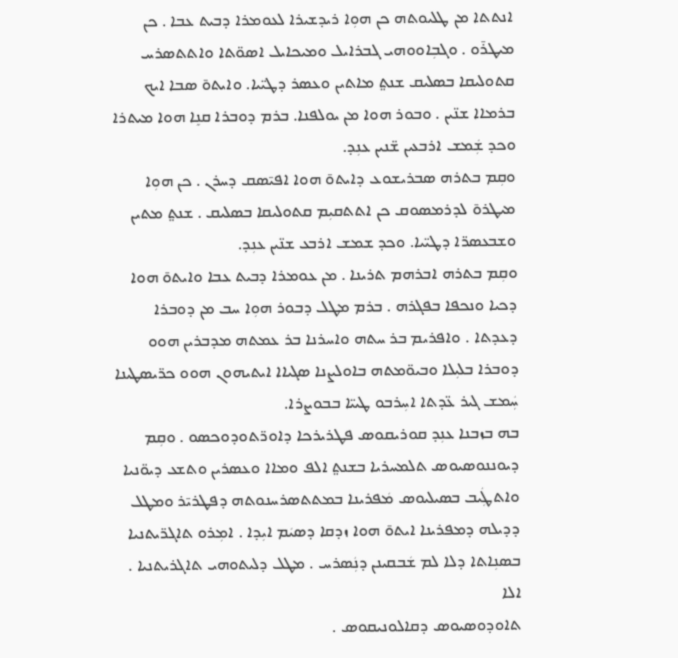ܐܢܬܬܐ ܡܢ ܛܠܝܘܬܗ ܟܢ ܗܘܼܐ ܪܝܕܫܝܪܐ ܠܥܘܡܪܐ ܕܒܝܬ ܥܒܐ . ܟܢ ܡܝܛܪ̄ܘ . ܘܓܒܼܐܘܘܗܝ ܓܒܪܐܝܠ ܘܡܝܟܐܝܠ ܐܣܘ̈ܬܐ ܘܐܬܬܣܪܚ ܩܬܘܠܝܩܐ ܒܣܠܝܩ ܫܢܬ݀ ܡܐܬܝܢ ܘܥܣܪ ܕܛܝ̈ܝܐ. ܘܐܝܬܘ̄ ܣܒܐ ܐܝܟ ܒܪܡܐܐ ܫܢ̈ܝܢ . ܘܒܘܪ ܗܘܐ ܡܢ ܝܘܠܦܢܐ. ܒܪܡ ܕܘܒܪܐ ܩܢܸܐ ܗܘܐ ܡܝܬܪܐ ܘܟܕ ܫܲܡܫ ܐܪܒܥܝܢ ܫ̈ܢܝܢ ܥܢܼܕ.
ܘܩܼܡ ܒܬܪܗ ܣܒܪܝܫܘܥ ܕܐܝܬܘ̄ ܗܘܐ ܐܦܝ̄ܣܩ ܕܚܪܢ . ܟܢ ܗܘܼܐ ܡܝܛܪܘ̄ ܠܕܪܡܣܘܩ ܟܢ ܐܬܬܩܝܼܡ ܩܬܘܠܝܩܐ ܒܣܠܝܩ . ܫܢܬ݀ ܡܬܝܢ ܘܫܒܥܣܪ̈ܐ ܕܛܝ̈ܝܐ. ܘܟܕ ܫܡܫ ܐܪܒܥ ܫܢ̈ܝܢ ܥܢܼܕ.
ܘܩܼܡ ܒܬܪܗ ܐܒܪܗܡ ܬܪܝܢܐ . ܡܢ ܥܘܡܪܐ ܕܒܝܬ ܥܒܐ ܘܐܝܬܘ̄ ܗܘܐ ܕܟܝܐ ܘܢܟܦܐ ܒܦܓܪܗ . ܒܪܡ ܡܛܠ ܕܒܘܪ ܗܘܼܐ ܚܒ ܡܢ ܕܘܒܪܐ ܕܥܕܬܐ . ܘܐܦܪܝܡ ܒܪ ܚܬܗ ܘܐܚܪܢܐ ܒܪ ܥܡܬܗ ܡܕܒܪܝܢ ܗܘܘ ܕܘܒܪܐ ܒܠܝܼܠܐ ܘܒܝܘ̈ܡܬܗ ܒܐܘܠܨܢܐ ܣܓܝܐܐ ܐܝܬܝܗܘܢ ܗܘܘ ܟܪ̈ܝܣܛܝܢܐ ܚܲܡܫ ܓܝܪ ܥ̈ܕܬܐ ܐܚܼܪܒܘ ܛܝܝ̈ܐ ܒܒܘܨܪܐ.
ܒܗ ܒܙܒܢܐ ܥܢܼܕ ܩܘܪܝܩܘܣ ܦܛܪܝܪܟܐ ܕܐܘܪ̈ܬܘܕܘܟܣܘ . ܘܩܼܡ ܕܝܘܢܢܘܣܝܘܣ ܬܠܡܚܪܝܐ ܒܫܢܬ݀ ܐܠܦ ܘܡܐܐ ܘܥܣܪܝܢ ܘܬܫܥ ܕܝܘ̈ܢܝܐ ܘܐܬܛܲܝܒ ܒܣܝܠܝܘܣ ܡܿܦܪܝܢܐ ܒܡܬܬܣܪܚܢܘܬܗ ܕܦܛܪܝ̄ܪ ܘܡܛܠ ܕܕܝܠܗ ܕܡܦܪܝܢܐ ܐܝܬܘ̄ ܗܘܐ ܙܕܩܐ ܕܣܝܿܡ ܐܝܼܕܐ . ܐܡܼܪܘ ܬܐܓܪ̈ܝܬܢܝܐ ܒܣܢܼܐܬܐ ܕܠܐ ܠܡ ܫܿܒܩܝܢܢ ܕܢܲܣܪܚ . ܡܛܠ ܕܠܝܬܘܗܝ ܬܐܓܪܝܬܢܝܐ . ܐܠܐ
ܬܐܘܕܘܣܝܘܣ ܕܩܐܠܘܢܝܩܘܣ .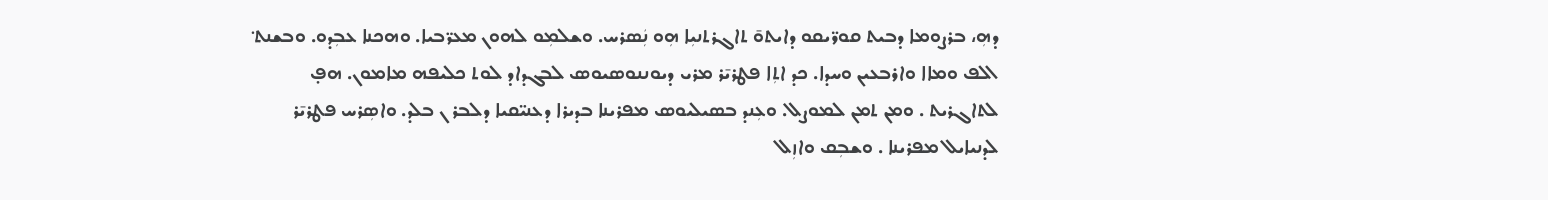ܕܗܼ، ܒܪܨܘܡܐ ܕܒܝܬ ܩܘܪ̈ܝܩܘ ܕܐܝܬܘ̄ ܬܐܓܪܬܢܝܼܐ ܗܼܘ ܢܲܣܪܚ. ܘܫܠܡܼܘ ܠܗܘܢ ܡܥܪ̈ܒܝܐ. ܘܗܟܢܐ ܥܒܼܕܘ. ܘܒܫܢܬ݀ ܐܠܦ ܘܡܐܐ ܘܐܪܒܥܝܢ ܘܚܕܐ. ܟܕ ܐܬܼܐ ܦܛܪܝ̄ܪ ܡܪܝ ܕܝܘܢܢܘܣܝܘܣ ܠܒܓܕܐܕ ܠܘܬ ܟܠܝܦܗ ܡܐܡܘܢ. ܗܦ̣ ܠܬܐܓܪܝܬ . ܘܡܢ ܬܡܢ ܠܡܘܨܠ. ܘܥܼܢܕ ܒܣܝܠܝܘܣ ܡܦܪܝܢܐ ܒܕܝܪܐ ܕܥܢܝ̈ܩܝܐ ܕܠܒܪ ܢ ܒܠܕ. ܘܐܣܼܪܚ ܦܛܪܝ̄ܪ ܠܕܢܝܐܝܠ ܡܦܪܝܢܐ . ܘܫܒܼܩ ܘܐܙܼܠ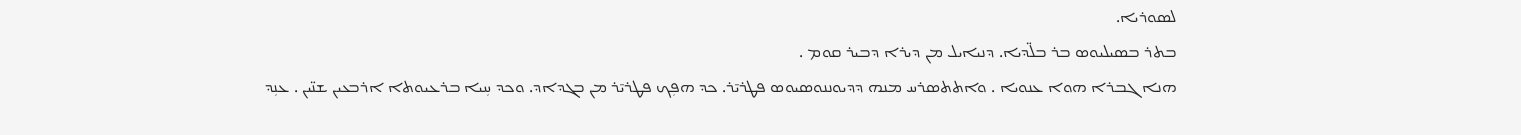ܠܣܘܪܝܐ.
ܒܬܪ ܒܣܝܠܝܘܣ ܒܪ ܒܠ̈ܕܝܐ. ܕܢܝܐܝܠ ܡܢ ܕܝܪܐ ܕܒܝܪ ܩܘܡ .
ܗܢܐ ܓܒܪܐ ܗܘܐ ܥܢܘܝܐ . ܘܐܬܬܣܪܚ ܡܢܗ ܕܕܝܘܢܢܘܣܝܘܣ ܦܛܪܝ̄ܪ. ܟܕ ܗܦܼܟ ܦܛܪܝ̄ܪ ܡܢ ܒܓܕܐܕ. ܘܟܕ ܚܼܝܐ ܒܪܥܝܘܬܐ ܐܪܒܥܝܢ ܫܢ̈ܝܢ . ܥܢܼܕ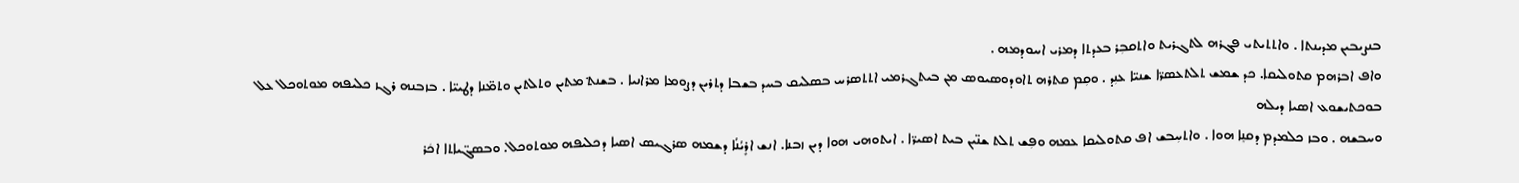ܒܢܨܝܒܝܢ ܡܕܝܢܬܐ . ܘܐܬܬܝܬܝ ܦܓܪܗ ܠܬܓܪܝܬ ܘܐܬܩܒܼܪ ܒܥܕܬܐ ܕܡܪܝ ܐܚܘܕܡܗ .
ܘܐܦ ܐܒܪܗܡ ܩܬܘܠܝܩܐ. ܟܕ ܫܡܫ ܬܠܬܥܣܪ̈ܐ ܫܢܝ̈ܐ ܥܢܼܕ . ܘܩܼܡ ܩܬܪܗ ܬܐܘܕܘܣܝܘܣ ܡܢ ܒܝܬܓܪܡܝ ܐܬܬܣܪܚ ܒܣܠܝܩ ܒܚܕ ܒܫܒܐ ܕܬܪܝܢ ܕܨܘܡܐ ܡܪܐܢܝܐ . ܒܫܢܬ݀ ܡܬܝܢ ܘܬܠܬܝܢ ܘܬܡ̈ܢܐ ܕܛܝܝ̈ܐ . ܒܙܒܢܗ ܪܓܙ ܟܠܝܦܗ ܡܘܬܘܟܠ ܥܠ ܒܘܟܬܝܫܘܥ ܐܣܝܐ ܕܝܠܗ
ܘܚܒܫܗ . ܘܒܙ ܟܠܡܕܡ ܕܩܢܸܐ ܗܘܐ . ܘܐܬܚܼܒܫ ܐܦ ܩܬܘܠܝܩܐ ܥܡܗ ܘܦܼܫ ܬܠܬ ܫܢ̈ܝܢ ܒܝܬ ܐܣܝܪ̈ܐ . ܐܝܬܘܗܝ ܗܘܐ ܕܝܢ ܙܒܢܐ. ܐܢܫ ܐܪܻܝܳܢܳܐ ܕܫܡܗ ܣܪܓܝܣ ܐܣܝܐ ܕܟܠܝܦܗ ܡܘܬܘܟܠ. ܘܒܣܓ̈ܝܐܬܐ ܐܟܿܪ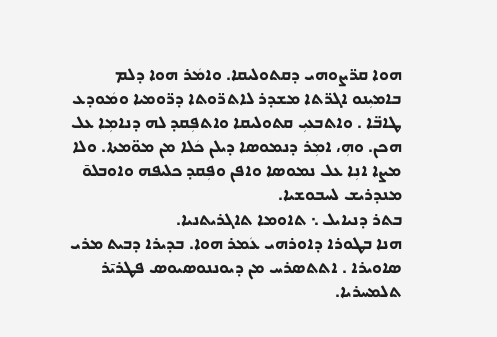ܗܘܐ ܩܪ̈ܨܘܗܝ ܕܩܬܘܠܝܩܐ. ܘܐܡܿܪ ܗܘܐ ܕܠܡ ܒܐܡܝܼܢܘ ܐܓܪ̈ܬܐ ܡܫܕܪ ܠܐܬܪ̈ܘܬܐ ܕܪ̈ܘܡܝܐ ܘܡܿܘܕܥ ܛܐܒ̈ܐ . ܘܐܬܒܥܝܼ ܩܬܘܠܝܩܐ ܘܐܬܦܼܩܕ ܠܗ ܕܢܐܡܼܐ ܥܠ ܗܟܢ. ܘܗܼ، ܐܡܼܪ ܕܢܡܘܣܐ ܕܝܠܢ ܟܿܠܐ ܡܢ ܡܘ̈ܡܬܐ. ܘܠܐ ܡܨܐ ܐܢܼܐ ܥܠ ܢܡܘܣܐ ܘܐܦܢ ܘܦܼܩܕ ܟܠܝܦܗ ܘܐܘܒܠܘ̄ ܡܢܕܪܝܫ ܠܚܒܘܫܝܐ.
ܒܬܪ ܕܢܝܐܝܠ ܆ ܬܐܘܡܐ ܬܐܓܪܝܬܢܝܐ.
ܗܢܐ ܒܛܘܪܐ ܕܐܘܪܗܝ ܥܿܡܪ ܗܘܐ. ܒܕܝܪܐ ܕܒܝܬ ܡܪܝ ܣܐܘܝܪܐ . ܐܬܬܣܪܚ ܡܢ ܕܝܘܢܢܘܣܝܘܣ ܦܛܪܝ̄ܪ ܬܠܡܚܪܝܐ.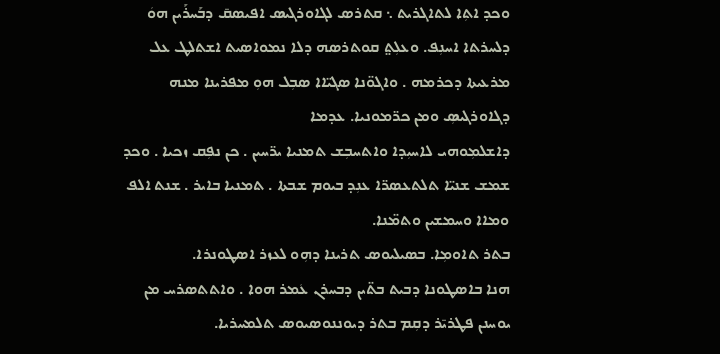ܘܟܕ ܐܬܼܐ ܠܬܐܓܪܝܬ ܆ ܩܬܪܣ ܠܓܐܘܪܓܝܣ ܐܦܝܣܩ̄ ܕܒܰܚܪܰܝܢ ܗܘܿ ܕܠܚܪܬܐ ܐܚܢܼܦ. ܘܥܠܼܬ݀ ܩܘܬܪܣܗ ܕܠܐ ܢܡܘܐܣܝܬ ܐܫܬܠܛ ܥܠ ܡܪܥܝܬܐ ܕܟܪܡܗ . ܘܐܓܘ̈ܢܐ ܣܓܝ̈ܐܐ ܣܒܼܠ ܗܘܼ ܡܦܪܝܢܐ ܡܢܗ ܕܓܐܘܪܓܝܣܼ ܘܡܢ ܟܪ̈ܡܘܢܝܐ. ܥܕܡܐ
ܕܐܫܠܡܼܘܗܝ ܠܐܚܝܼܕܐ ܘܐܬܚܒܼܫ ܬܡܢܝܐ ܝܪ̈ܚܝܢ . ܟܢ ܢܦܼܩ ܙܟܝܐ . ܘܟܕ ܫܡܫ ܫܢܝ̈ܐ ܬܠܬܥܣܪ̈ܐ ܥܢܼܕ ܒܝܘܡ ܫܒܬܐ . ܬܡܢܝܐ ܒܐܝܪ . ܫܢܬ ܐܠܦ ܘܡܐܐ ܘܚܡܫܝܢ ܘܬܡ̈ܢܐ.
ܒܬܪ ܬܐܘܡܼܐ. ܒܣܝܠܝܘܣ ܬܪܝܢܐ ܕܗܼܘ ܠܥܙܪ ܐܣܛܘܢܪܐ.
ܗܢܐ ܒܐܣܛܘܢܐ ܕܒܝܬ ܒܬ̈ܝܢ ܕܒܚܪܢ ܥܿܡܪ ܗܘܐ . ܘܐܬܬܣܪܚ ܡܢ ܝܘܚܢܢ ܦܛܪܝ̄ܪ ܕܩܼܡ ܒܬܪ ܕܝܘܢܢܘܣܝܘܣ ܬܠܡܚܪܝܐ.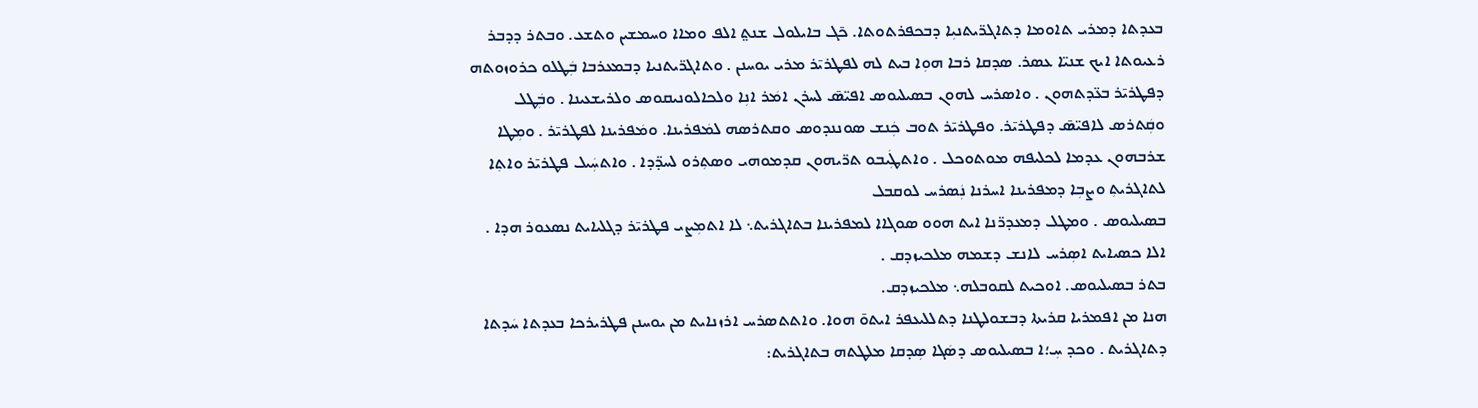ܒܥܕܬܐ ܕܡܪܝ ܬܐܘܡܐ ܕܬܐܓܪ̈ܝܬܢܝܼܐ ܕܒܟܦܪܬܘܬܐ. ܟ̄ܓ ܒܐܝܠܘܠ ܫܢܬ݀ ܐܠܦ ܘܡܐܐ ܘܚܡܫܝܢ ܘܬܫܥ. ܘܒܬܪ ܕܕܒܪ ܪܥܝܘܬܐ ܐܝܟ ܫܢܝ̈ܐ ܥܣܪ. ܣܕܩܐ ܪܒܐ ܗܘܼܐ ܒܝܬ ܠܗ ܠܦܛܪܝ̄ܪ ܡܪܝ ܝܘܚܢܢ . ܘܬܐܓܪ̈ܝܬܢܝܐ ܕܒܡܥܪܒܐ ܒܲܛܠܘ ܟܪܘܙܘܬܗ ܕܦܛܪܝ̄ܪ ܒܥ̈ܕܬܗܘܢ . ܘܐܣܪܚ ܠܗܘܢ ܒܣܝܠܝܘܣ ܐܦܝ̈ܣ̄ ܠܚܪܢ ܐܡܿܪ ܐܢܼܐ ܘܠܟܐܠܘܢܝܩܘܣ ܘܠܪܝܫܥܝܢܐ . ܘܒܲܛܠ ܘܩܲܬܪܣ ܠܐܦܝ̈ܣ̄ ܕܦܛܪܝ̄ܪ. ܘܦܛܪܝ̄ܪ ܬܘܒ ܟܲܢܫ ܣܘܢܢܕܘܣ ܘܩܬܪܣܗ ܠܡܿܦܪܝܢܐ. ܘܡܿܦܪܝܢܐ ܠܦܛܪܝ̄ܪ . ܘܡܼܛܐ ܫܪܒܗܘܢ ܥܕܡܐ ܠܟܠܝܦܗ ܡܘܬܘܟܠ . ܘܐܬܛܲܝܒܘ ܬܪ̈ܝܗܘܢ ܩܕܡܘܗܝ ܘܣܬܼܪܘ ܠܚܕ̈ܕܐ . ܘܐܬܚܲܝܠ ܦܛܪܝ̄ܪ ܘܐܬܼܐ ܠܬܐܓܪܝܬܼ ܘܨܒܼܐ ܕܡܦܪܝܢܐ ܐܚܪܢܐ ܢܲܣܪܚ ܠܘܩܒܠ
ܒܣܝܠܝܘܣ . ܘܡܛܠ ܕܡܥܕܪ̈ܢܐ ܐܝܬ ܗܘܘ ܣܘܓܐܐ ܠܡܦܪܝܢܐ ܒܬܐܓܪܝܬ܆ ܠܐ ܐܬܡܼܨܝ ܦܛܪܝ̄ܪ ܕܓܠܝܐܝܬ ܢܣܥܘܪ ܗܕܐ . ܐܠܐ ܟܣܝܐܝܬ ܐܣܼܪܚ ܠܐܢܫ ܕܫܡܗ ܡܠܟܝܙܕܩ .
ܒܬܪ ܒܣܝܠܝܘܣ. ܐܘܟܝܬ ܠܩܘܒܠܗ܆ ܡܠܟܝܙܕܩ.
ܗܢܐ ܡܢ ܐܦܡܪܝܐ ܩܪܝܬܐ ܕܒܫܘܠܛܢܐ ܕܬܠܠܝܥܦܪ ܐܝܬܘ̄ ܗܘܐ. ܘܐܬܬܣܪܚ ܐܪܙܢܐܝܬ ܡܢ ܝܘܚܢܢ ܦܛܪܝܪܟܐ ܒܥܕܬܐ ܚܿܕܬܐ ܕܬܐܓܪܝܬ . ܘܟܕ ܚܼ؛ܐ ܒܣܝܠܝܘܣ ܕܣܿܓܐ ܣܼܕܩܐ ܡܠܛܬܗ ܒܬܐܓܪܝܬ: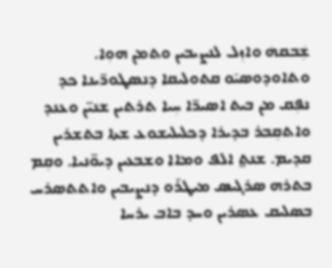ܫܲܒܩܗܿ ܘܐܙܼܠ ܠܢܨܝܒܝܢ ܘܬܡܢ ܗܘܼܐ.
ܘܬܐܘܕܘܣܝ̄ܘ ܩܬܘܠܝܩܐ ܕܢܣܛܘܪ̈ܝܢܐ ܟܕ ܢܦܼܩ ܡܢ ܒܝܬ ܐܣܝܪ̈ܐ ܚܼܝܐ ܬܪܬܝܢ ܫܢܝ̈ܢ ܘܥܢܕ ܘܐܬܩܼܒܪ ܒܕܝܪܐ ܕܟܠܝܠܝܫܘܥ ܫܬܐ ܒܬܫܪܝܢ ܩܕܝܡ. ܫܢܬ݀ ܐܠܦ ܘܡܐܐ ܘܫܒܥܝܢ ܕܝܘ̈ܢܝܐ. ܘܩܼܡ ܒܬܪܗ ܣܪܓܝܣ ܡܝܛܪ̄ܘ ܕܢܨܝܒܝܢ ܘܐܬܬܣܪܚ ܒܣܠܝܩ ܥܣܪܝܢ ܘܚܕ ܒܐܒ ܝܪܚܐ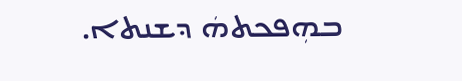ܒܗܼܦܟܬܗܿ ܕܫܢܬܐ.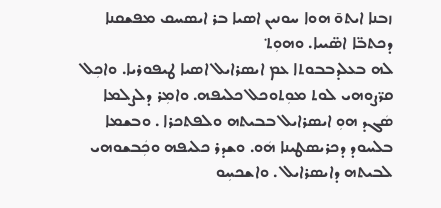ܙܒܢܐ ܐܝܬܘ̄ ܗܘܐ ܚܘܢܝܢ ܐܣܝܐ ܒܪ ܐܝܣܚܩ ܡܦܫܩܢܐ ܕܟܬܒ̈ܐ ܐܣ̈ܝܝܐ. ܘܗܘܼܬ݀
ܠܗ ܒܥܠܕܒܒܘܬܐ ܥܡ ܐܝܣܪܐܝܠ ܐܣܝܐ ܛܝܦܘܪܝܐ. ܘܐܟܼܠ ܩܪ̈ܨܘܗܝ ܠܘܬ ܡܘܼܬܘܟܠ ܟܠܝܦܗ. ܘܐܡܼܪ ܕܠܨܠܡܐ ܣܿܓܕ ܗܘܼ ܐܝܣܪܐܝܠ ܒܒܝܬܗ ܘܠܦܬܟܪܐ . ܘܒܫܡܐ ܒܠܚܘܕ ܕܟܪܝܣܛܝܢܐ ܗܿܘ. ܘܫܕܪ ܟܠܝܦܗ ܘܟܲܒܫܘܗܝ ܠܒܝܬܗ ܕܐܝܣܪܐܝܠ . ܘܐܫܟܚܼܘ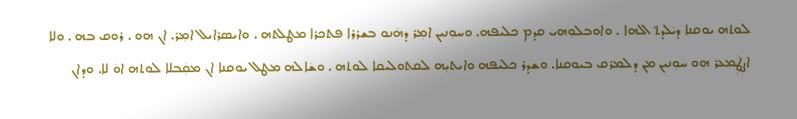ܠܘܬܗ ܝܘܩܢܐ ܕܝܿܠܕܬ݀ ܐܠܗܐ . ܘܐܘܒܠܘܼܗܝ ܩܕܡ ܟܠܝܦܗ. ܘܚܘܼܢܝܢ ܐܡܼܪ ܕܗܿܢܘ ܒܫܪܪܐ ܦܬܟܪܐ ܡܛܠܬܗ . ܘܐܝܣܪܐܝܠ ܐܡܼܪ. ܐܢ ܗܘ . ܪܘܩ ܒܗ . ܘܠܐ ܐܨܛܲܡܥܪ ܗܼܘ ܚܘܼܢܝܢ ܡܢ ܕܠܡܪܩ ܒܝܘܩܢܐ. ܘܫܕܪ ܟܠܝܦܗ ܘܐܝܬܝܼܗ ܠܩܬܘܠܝܩܐ ܠܘܬܗ . ܘܫܿܐܠܗ ܡܛܠ ܝܘܩܢܐ ܐܢ ܡܩܲܒܠܐ ܠܘܬܗ ܐܘܿ ܠܐ. ܘܕܐܢ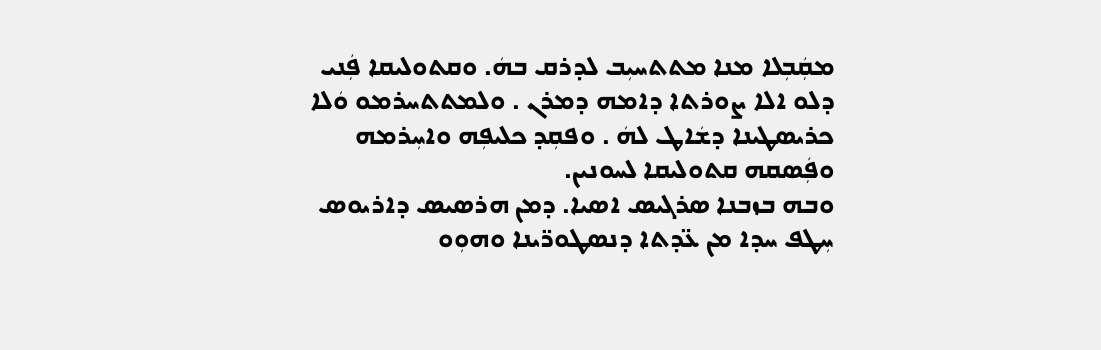ܡܩܲܒܼܠܐ ܡܢܐ ܡܬܬܚܝܼܒ ܠܕܪܩ ܒܗܿ. ܘܩܬܘܠܝܩܐ ܦܲܢܝ ܕܠܘ ܐܠܐ ܨܘܪܬܐ ܕܐܡܗ ܕܡܪܢ . ܘܠܡܬܬܚܪܡܘ ܘܿܠܐ ܟܪܝܣܛܝܢܐ ܕܫܿܐܛ ܠܗܿ . ܘܦܩܼܕ ܟܠܝܦܼܗ ܘܐܚܼܪܡܗ ܘܦܲܣܩܗ ܩܬܘܠܝܩܐ ܠܚܘܢܝܢ.
ܘܒܗ ܒܙܒܢܐ ܣܪܓܝܣ ܐܣܝܐ. ܕܡܢ ܗܪܣܝܣ ܕܐܪܝܘܣ ܚܼܛܦ ܚܕܐ ܡܢ ܥ̈ܕܬܐ ܕܢܣܛܘܪ̈ܝܢܐ ܘܗܘܼܘ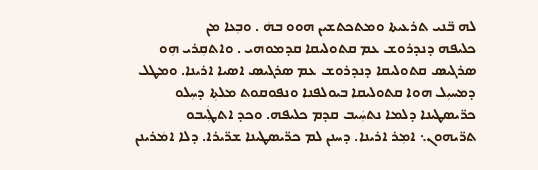ܠܗ ܒ̈ܢܝ ܬܪܥܝܬܐ ܘܡܬܟܬܫܝܢ ܗܘܘ ܒܗܿ . ܘܒܼܥܐ ܡܢ
ܟܠܝܦܗ ܕܢܕܪܘܫ ܥܡ ܩܬܘܠܝܩܐ ܩܕܡܘܗܝ . ܘܐܬܩܼܪܝ ܗܼܘ ܣܪܓܝܣ ܩܬܘܠܝܩܐ ܕܢܕܪܘܫ ܥܡ ܣܪܓܝܣ ܐܣܝܐ ܐܪܝܢܐ. ܘܡܛܠ ܕܡܚܝܼܠ ܗܘܐ ܩܬܘܠܝܩܐ ܒܝܘܠܦܢܐ ܘܢܦܘܩܘܬ ܡܠܬܼܐ ܕܚܼܠܘ ܟܪ̈ܝܣܛܝܢܐ ܕܠܡܐ ܢܬܚܲܝܒ ܩܕܡ ܟܠܝܦܗ. ܘܟܕ ܐܬܛܲܝܒܘ ܬܪ̈ܝܗܘܢ܆ ܐܡܼܪ ܐܪܝܢܐ. ܕܚܢܢ ܠܡ ܟܪ̈ܝܣܛܝܢܐ ܫܪ̈ܝܪܐ. ܕܠܐ ܐܡܿܪܝܢܢ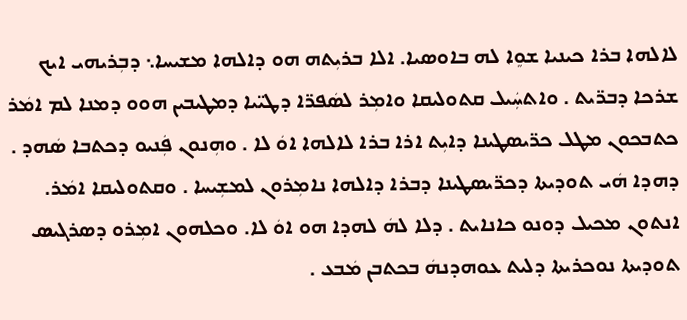ܠܐܠܗܐ ܒܪܐ ܟܝܢܝܐ ܫܘܸܐ ܠܗ ܒܐܘܣܝܐ. ܐܠܐ ܒܪܝܼܬܗ ܗܘ ܕܐܠܗܐ ܡܫܝܚܐ܆ ܕܒܼܪܝܗܝ ܐܝܟ ܫܪܟܐ ܕܒܪ̈ܝܬ . ܘܐܬܚܲܝܠ ܩܬܘܠܝܩܐ ܘܐܡܼܪ ܠܣܿܦܪ̈ܐ ܕܛܝ̈ܝܐ ܕܡܛܝܒܝܢ ܗܘܘ ܕܡܢܐ ܠܡ ܐܡܿܪ ܟܬܒܟܘܢ ܡܛܠ ܟܪ̈ܝܣܛܝܢܐ ܕܐܝܼܬ ܐܪܐ ܒܪܐ ܠܐܠܗܐ ܐܘܿ ܠܐ . ܘܗܼܢܘܢ ܦܲܢܝܘ ܕܟܬܒܐ ܣܿܗܕ . ܕܗܕܐ ܗܿܝ ܬܘܕܝܬܐ ܕܟܪ̈ܝܣܛܝܢܐ ܕܒܪܐ ܕܐܠܗܐ ܢܐܡܼܪܘܢ ܠܡܫܼܝܚܐ . ܘܩܬܘܠܝܩܐ ܐܡܿܪ. ܐܢܬܘܢ ܡܟܝܠ ܕܘܢܘ ܟܐܢܐܝܬ . ܕܠܐ ܠܗܿ ܠܗܕܐ ܗܘ ܐܘܿ ܠܐ. ܘܟܠܗܘܢ ܐܡܼܪܘ ܕܣܪܓܝܣ ܬܘܕܝܬܐ ܢܘܟܪܝܬܐ ܕܠܝܬ ܥܘܗܕܢܗܿ ܒܟܬܒܢ ܡܿܒܥ .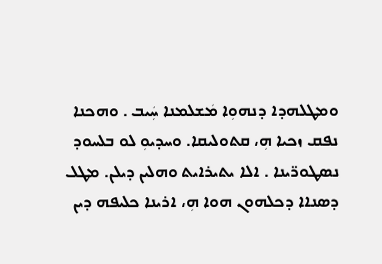ܘܡܛܠܗܕܐ ܕܢܗܘܼܐ ܡܿܫܠܡܢܐ ܚܲܝܒ . ܘܗܟܢܐ ܢܦܩ ܙܟܝܐ ܗܼ، ܩܬܘܠܝܩܐ. ܘܚܕܝܘܼ ܠܘ ܒܠܚܘܕ ܢܣܛܘܪ̈ܝܢܐ . ܐܠܐ ܝܬܝܪܐܝܬ ܘܗܠܝܢ ܕܝܠܢ. ܡܛܠ ܕܣܢܐܐ ܕܟܠܗܘܢ ܗܘܐ ܗܼ، ܐܪܝܢܐ ܟܠܝܦܗ ܕܝܢ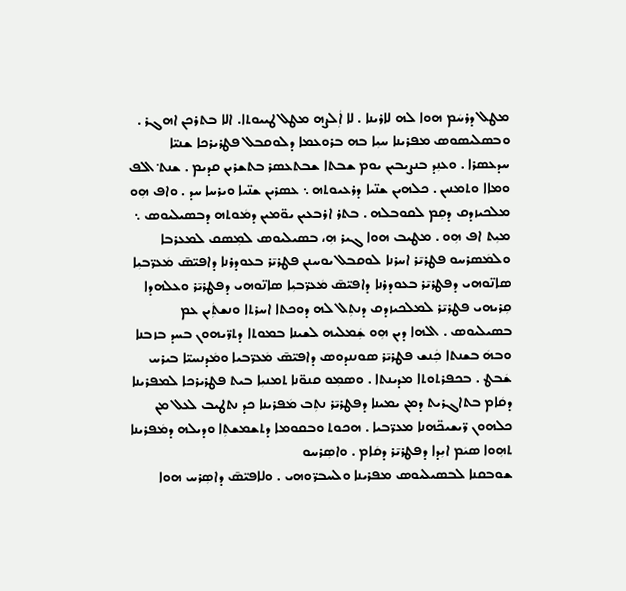ܡܛܠ ܕܪܚܿܡ ܗܘܐ ܠܗ ܠܐܪܝܢܐ . ܠܐ ܐܲܠܨܗ ܡܛܠ ܛܝܝܘܬܐ. ܐܠܐ ܒܬܪܟܢ ܐܗܓܪ .
ܘܒܣܠܝܣܘܣ ܡܦܪܝܢܐ ܚܝܼܐ ܒܗ ܒܪܘܥܡܐ ܕܠܘܩܒܠ ܦܛܪܝܪܟܐ ܫܢܝ̈ܐ ܚܕܥܣܪܐ . ܘܥܢܼܕ ܒܢܨܝܒܝܢ ܝܘܡ ܫܒܬܐ ܫܒܬܥܣܪ ܒܬܫܪܝܢ ܩܕܝܡ . ܫܢܬ݀ ܐܠܦ ܘܡܐܐ ܘܬܡܢܝܢ . ܟܠܗܝܢ ܫܢ̈ܝܐ ܕܪܥܝܘܬܗ ܆ ܥܣܪܝܢ ܫܢ̈ܝܐ ܘܝܪܚܐ ܚܕ . ܘܐܦ ܗܼܘ ܡܠܟܝܙܕܩ ܕܩܼܡ ܠܩܘܒܠܗ . ܒܬܪ ܐܪܒܥܝܢ ܝܘ̈ܡܝܢ ܕܡܿܘܬܗ ܕܒܣܝܠܝܘܣ ܆ ܡܝܼܬ ܐܦ ܗܼܘ . ܡܛܝܒ ܗܘܐ ܓܝܪ ܗܼ، ܒܣܝܠܝܘܣ ܠܡܼܣܩ ܠܡܥܪܒܐ ܘܠܡܿܣܪܚܘ ܦܛܪܝ̄ܪ ܐܚܪܢܐ ܠܘܩܒܠ ܝܘܚܢܢ ܦܛܪܝ̄ܪ ܒܥܘܕܪܢܐ ܕܐܦܝ̈ܣ̄ ܡܿܥܪ̈ܒܝܼܐ ܣܐܢ̈ܘܗܝ ܕܦܛܪܝ̄ܪ ܒܥܘܕܪܢܐ ܕܐܦܝ̈ܣ̄ ܡܿܥܪ̈ܒܝܼܐ ܣܐܢ̈ܘܗܝ ܕܦܛܪܝ̄ܪ ܘܥܠܗܕܐ ܩܼܪܝܗܝ ܦܛܪܝ̄ܪ ܠܡܠܟܝܙܕܩ ܕܢܬܼܠ ܠܗ ܕܘܟܬܐ ܐܚܪܬܐ ܘܢܫܬܲܝܢ ܥܡ ܒܣܝܠܝܘܣ . ܐܠܗܐ ܕܝܢ ܗܼܘ ܫܲܡܠܝܗ ܠܫܝܢܐ ܒܡܘܬܐ ܕܬܪ̈ܝܗܘܢ ܒܚܕ ܒܙܒܢܐ
ܘܒܗܿ ܒܫܢܬܐ ܟܲܢܫ ܦܛܪܝ̄ܪ ܣܘܢܢܕܘܣ ܕܐܦܝ̈ܣ̄ ܡܿܥܪ̈ܒܝܐ ܘܡܿܕܢܚܝ̈ܐ ܒܝܪܚ ܫܿܒܛ . ܒܟܦܪܬܘܬܐ ܡܕܝܢܬܐ . ܘܣܡܼܘ ܩܢܘ̈ܢܐ ܬܡܢܝܼܐ ܒܝܬ ܦܛܪܝܪܟܐ ܠܡܦܪܝܢܐ ܕܩܿܐܡ ܒܬܐܓܪܝܬ ܕܡܢ ܝܡܝܢܐ ܕܦܛܪܝ̄ܪ ܢܬܼܒ ܡܿܦܪܝܢܐ ܟܕ ܢܬܛܝܒ ܠܥܠ ܡܢ ܟܠܗܘܢ ܪ̈ܝܫܝܟ̈ܗܢܐ ܡܥܪ̈ܒܝܐ . ܗܟܘܬ ܘܒܩܘܡܐ ܕܬܫܡܫܬܼܐ ܘܕܝܠܗ ܕܡܿܦܪܝܢܐ ܬܗܼܘܐ ܣܝܿܡ ܐܝܼܕܐ ܕܦܛܪܝ̄ܪ ܕܩܿܐܡ . ܘܐܣܼܪܚܘ
ܫܘܒܩܢܐ ܠܒܣܝܠܝܘܣ ܡܦܪܝܢܐ ܘܠܚܒܪ̈ܘܗܝ . ܘܠܐܦܝ̈ܣ̄ ܕܐܣܼܪܚ ܗܘܐ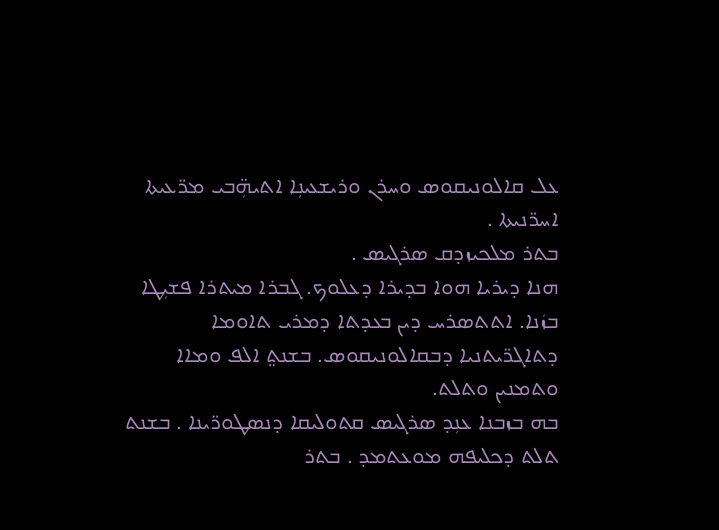ܥܠ ܩܐܠܘܢܝܩܘܣ ܘܚܪܢ ܘܪܝܫܥܝܢܼܐ ܐܬܝܗܼ̈ܒܝ ܡܪ̈ܥܝܬܐ ܐܚܪ̈ܢܝܬܐ .
ܒܬܪ ܡܠܟܝܙܕܩ ܣܪܓܝܣ .
ܗܢܐ ܕܝܪܝܐ ܗܘܐ ܒܕܝܪܐ ܕܥܠܘܟ. ܓܒܪܐ ܡܝܬܪܐ ܦܫܝܼܛܐ ܒܙܿܢܐ. ܐܬܬܣܪܚ ܕܝܢ ܒܥܕܬܐ ܕܡܪܝ ܬܐܘܡܐ ܕܬܐܓܪ̈ܝܬܢܝܐ ܕܒܩܐܠܘܢܝܩܘܣ. ܒܫܢܬ݀ ܐܠܦ ܘܡܐܐ ܘܬܡܢܝܢ ܘܬܠܬ.
ܒܗ ܒܙܒܢܐ ܥܢܼܕ ܣܪܓܝܣ ܩܬܘܠܝܩܐ ܕܢܣܛܘܪ̈ܝܢܐ . ܒܫܢܬ ܬܠܬ ܕܟܠܝܦܗ ܡܘܥܬܡܕ . ܒܬܪ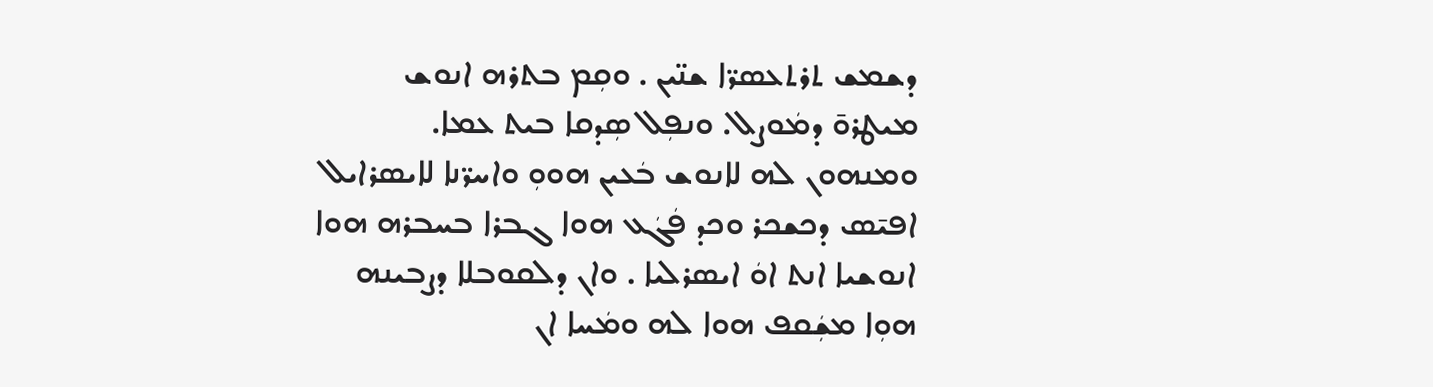ܕܫܡܫ ܬܪܬܥܣܪ̈ܐ ܫܢ̈ܝܢ . ܘܩܼܡ ܒܬܪܗ ܐܢܘܫ ܡܝܛܪܘ̄ ܕܡܿܘܨܠ. ܘܢܦܼܠ ܣܼܕܩܐ ܒܝܬ ܥܡܐ. ܘܡܢܗܘܢ ܠܗ ܠܐܢܘܫ ܒܿܥܝܢ ܗܘܘܼ ܘܐܚܪ̈ܢܐ ܠܐܝܣܪܐܝܠ ܐܦܝ̄ܣ ܕܟܫܟܪ ܘܟܕ ܦܿܓܿܥ ܗܘܐ ܓܒܪܐ ܒܚܒܪܗ ܗܘܐ ܐܢܘܫܝܐ ܐܢܬ ܐܘܿ ܐܝܣܪܠܝܐ . ܘܐܢ ܕܠܩܘܒܠܐ ܕܨܒܝܢܗ ܗܘܼܐ ܡܫܲܩܦ ܗܘܐ ܠܗ ܘܡܿܚܐ ܐܢ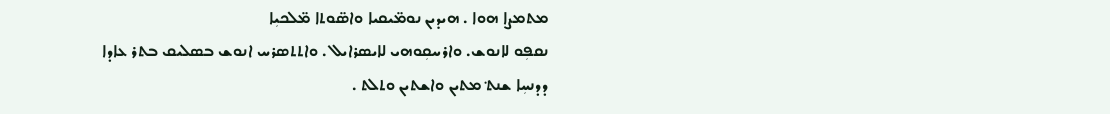ܡܬܡܨܐ ܗܘܐ . ܗܝܕܝܢ ܢܘܡ̈ܝܩܝܐ ܘܐܣ̈ܘܬܐ ܡ̈ܠܟܝܼܐ
ܢܩܦܼܘ ܠܐܢܘܫ. ܘܐܪܚܩܼܘܗܝ ܠܐܝܣܪܐܝܠ . ܘܐܬܬܣܪܚ ܐܢܘܫ ܒܣܠܝܩ ܒܬܪ ܥܐܕܐ ܕܕܢܚܼܐ ܫܢܬ݀ ܡܬܝܢ ܘܐܫܬܝܢ ܘܬܠܬ .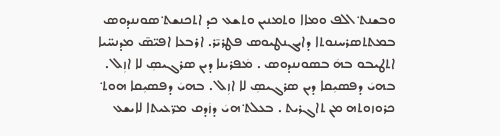ܘܒܫܢܬ݀ ܐܠܦ ܘܡܐܐ ܘܬܡܢܝܢ ܘܬܫܥ ܟܕ ܐܬܟܢܫܬ݀ ܣܘܢܢܕܘܣ ܒܡܬܬܣܪܚܢܘܬܐ ܕܐܝܓܢܛܝܘܣ ܦܛܪܝ̄ܪ. ܐܪܒܥܐ ܐܦܝ̈ܣ̄ ܡܕܢܚ̈ܝܐ ܐܬܛܝܒܘ ܒܗܿ ܒܣܘܢܢܕܘܣ . ܡܿܦܪܝܢܐ ܕܝܢ ܣܪܓܝܣܼ ܠܐ ܐܙܼܠ . ܒܗܝܿ ܕܦܣܝܼܩܐ ܕܝܢ ܣܪܓܝܣܼ ܠܐ ܐܙܼܠ . ܒܗܝܿ ܕܦܣܝܼܩܐ ܗܘܬ݀ ܟܪܘܙܘܬܗ ܡܢ ܬܐܓܪܝܬ . ܒܥܠܬ݀ ܗܝܿ ܕܙܿܕܩ ܡܪ̈ܥܝܬܐ ܠܐܝܫܥ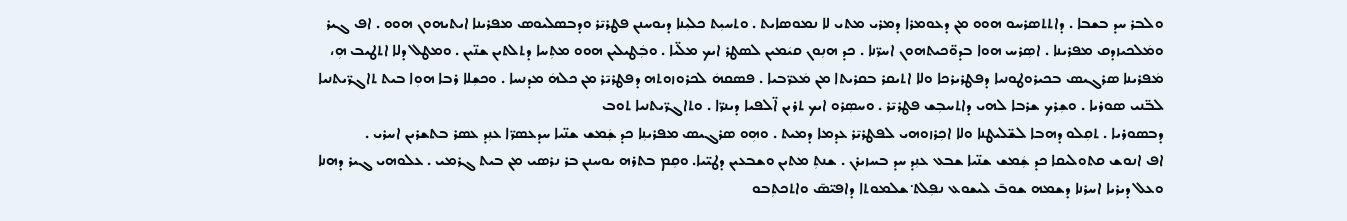ܘܠܒܪ ܚܕ ܒܫܒܐ . ܕܐܬܬܣܪܚܘ ܗܘܘ ܡܢ ܕܥܘܡܪܐ ܕܡܪܝ ܡܬܝ ܠܐ ܢܡܘܣܐܝܬ . ܘܬܚܝܼܬ ܟܠܝܼܢܐ ܕܝܘܚܢܢ ܦܛܪܝ̄ܪ ܘܕܒܣܠܝܘܣ ܡܦܪܝܢܐ ܐܝܬܝܗܘܢ ܗܘܘ . ܐܦ ܓܝܪ ܘܡܿܠܟܝܙܕܩ ܡܦܪܝܢܐ . ܐܣܼܪܚ ܗܘܐ ܒܕܘ̈ܟܝܬܗܘܢ ܐܚܪ̈ܢܐ . ܟܕ ܗܢܼܘܢ ܩܝܿܡܝܢ ܠܣܛܪ ܐܝܟ ܡܠ̈ܝܐ . ܘܒܲܛܝܠܝܢ ܗܘܘ ܡܬܼܚܐ ܕܬܠܬܝܢ ܫܢ̈ܝܢ . ܘܡܛܠ ܕܠܐ ܐܬܛܝܒ ܗܼ، ܡܿܦܪܝܢܐ ܣܪܓܝܣ ܒܟܝܪܘܛܘܢܝܐ ܕܦܛܪܝܪܟܐ ܘܠܐ ܐܬܝܩܪ ܒܩܪܝܬܐ ܡܢ ܡܿܥܪ̈ܒܝܐ . ܦܣܩܗܿ ܠܟܪܘܙܘܬܗ ܕܦܛܪܝ̄ܪ ܡܢ ܟܠܗܿ ܡܕܢܚܐ . ܘܟܫܼܠܐ ܪܒܐ ܗܘܼܐ ܒܝܬ ܬܐܓܪ̈ܝܬܢܝܐ ܠܒ̈ܢܝ ܣܘܪܝܐ . ܘܫܼܪܟ ܫܪܒܐ ܠܗܝ ܕܐܬܚܒܼܫ ܦܛܪܝ̄ܪ . ܘܚܣܼܪܘ ܐܝܟ ܬܪܝܢ ܐ̈ܠܦܝܐ ܕܝܢܪ̈ܐ . ܘܬܐܓܪ̈ܝܬܢܝܐ ܬܘܒ
ܕܒܣܘܪܝܐ . ܬܩܼܠܘ ܕܗܒܐ ܠܫ̈ܠܝܛܢܐ ܘܠܐ ܐܟܼܪܙܘܗܝ ܠܦܛܪܝ̄ܪ ܥܕܡܐ ܕܡܝܬ . ܘܗܼܘ ܣܪܓܝܣ ܡܦܪܝܢܼܐ ܟܕ ܫܲܡܫ ܫܢ̈ܝܐ ܚܕܥܣܪ̈ܐ ܥܢܼܕ ܥܣܪ ܒܬܫܪܝܢ ܐܚܪܝ .
ܐܦ ܐܢܘܫ ܩܬܘܠܝܩܐ ܟܕ ܫܲܡܫ ܫܢ̈ܝܐ ܫܒܥ ܥܢܼܕ ܚܕ ܒܚܙܝܪܢ . ܫܢܬܼ ܡܬܝܢ ܘܫܒܥܝܢ ܕܛܝ̈ܝܐ. ܘܩܼܡ ܒܬܪܗ ܝܘܚܢܢ ܒܪ ܢܪܣܝ ܡܢ ܒܝܬ ܓܪܡܝ . ܥܠܘܗܝ ܓܝܪ ܕܗܢܐ ܘܥܠ ܕܝܪܝܐ ܐܚܪܢܐ ܕܫܡܗ ܫܘܒ̄ ܠܝܫܘܥ ܢܦܼܠܬ݀ ܫܠܡܘܬܐ ܕܐܦܝ̈ܣ̄ ܘܐܬܟܬܼܒܘ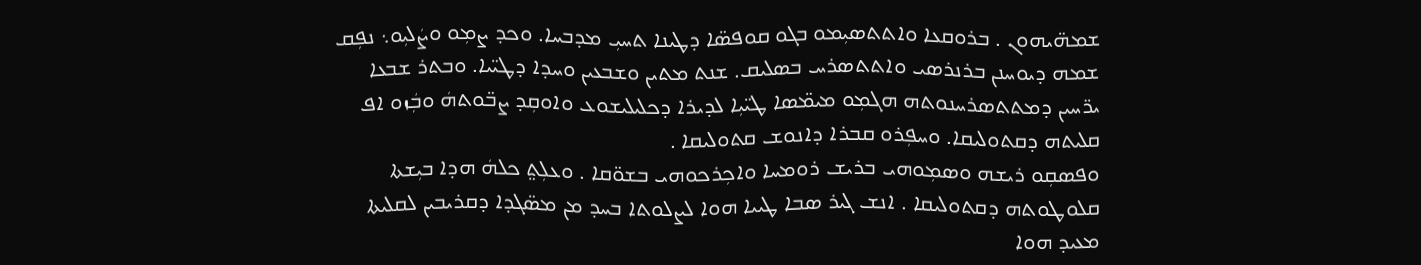ܫܡܗ̈ܝܗܘܢ . ܒܪܘܩܥܐ ܘܐܬܬܣܝܼܡܘ ܒܓܘ ܩܘܦܣ̈ܐ ܕܛܝܢܐ ܬܚܝܼ ܡܕܒܚܐ. ܘܟܕ ܨܡܼܘ ܘܨܿܠܝܼܘ܆ ܢܦܼܩ ܫܡܗ ܕܝܘܚܢܢ ܒܪܢܪܣܝ ܘܐܬܬܣܪܚ ܒܣܠܝܩ. ܫܢܬ ܡܬܝܢ ܘܫܒܥܝܢ ܘܚܕܐ ܕܛܝ̈ܝܐ. ܘܒܬܪ ܫܒܥܐ ܝܪ̈ܚܝܢ ܕܡܬܬܣܪܚܢܘܬܗ ܗܓܡܼܘ ܡܝܡ̈ܣܐ ܛܝ̈ܝܼܐ ܠܕܝܪܐ ܕܟܠܝܠܝܫܘܥ ܘܐܘܩܼܕ ܨܒ̈ܘܬܗܿ ܘܒܲܙܘ ܐܦ ܩܠܝܬܗ ܕܩܬܘܠܝܩܐ. ܘܚܦܼܪܘ ܩܒܪܐ ܕܐܢܘܫ ܩܬܘܠܝܩܐ .
ܘܦܣܩܼܘ ܪܝܫܗ ܘܣܡܼܘܗܝ ܒܪܝܫ ܪܘܡܚܐ ܘܐܟܼܪܟܘܗܝ ܒܫܘ̈ܩܐ . ܘܥܠܼܬ݀ ܟܠܗܿ ܗܕܐ ܒܝܼܫܬܐ ܩܠܘܛܘܬܗ ܕܩܬܘܠܝܩܐ . ܐܢܫ ܓܝܪ ܣܒܐ ܛܝܝܐ ܗܘܐ ܠܨܠܘܬܐ ܒܚܕ ܡܢ ܡܣ̈ܓܕܐ ܕܩܪܝܒܝܢ ܠܩܠܝܬܐ ܡܥܝܕ ܗܘܐ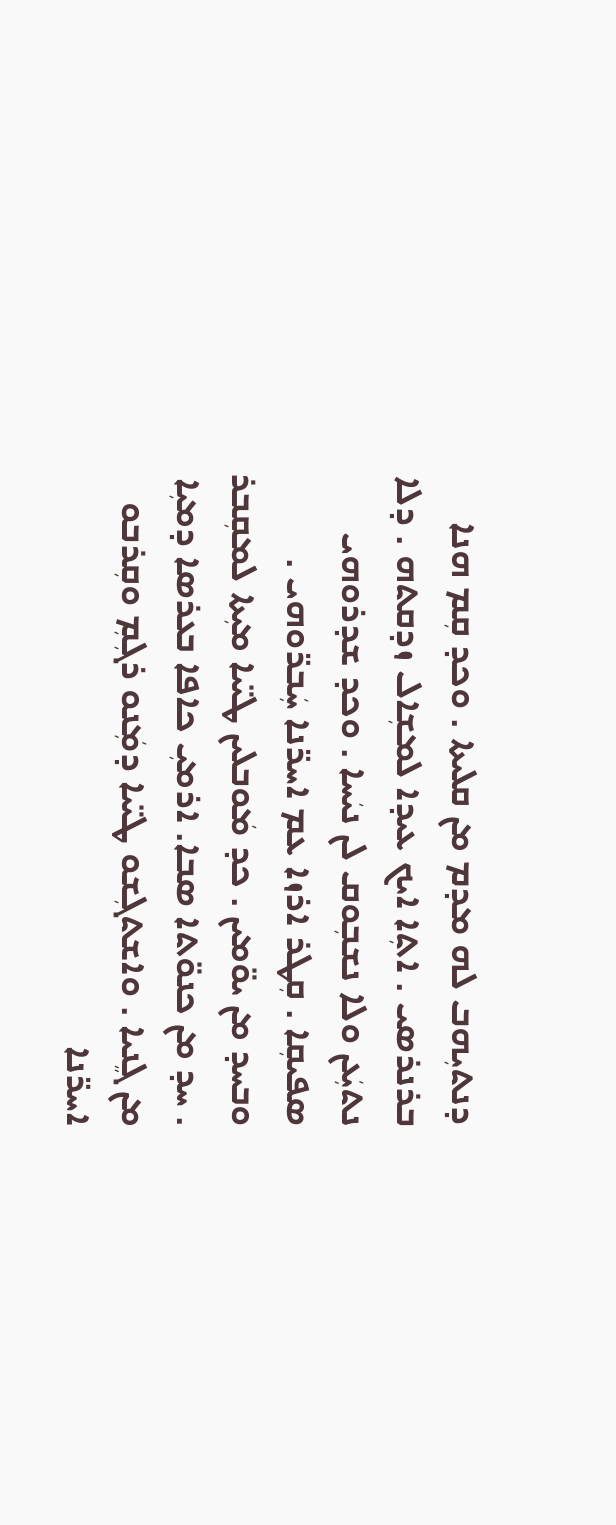ܕܢܬܝܼܗܒ ܠܗ ܡܕܡ ܡܢ ܩܠܝܬܐ . ܘܟܕ ܩܼܡ ܗܢܐ ܒܪܢܪܣܝ . ܐܬܼܐ ܐܝܟ ܥܝܕܐ ܠܡܫܼܐܠ ܙܕܩܬܗ . ܕܠܐ ܢܬܝܲܥܢ ܘܠܐ ܢܫܒܼܘܩ ܠܢ ܢܝܿܚܐ . ܘܟܕ ܫܕܪܘܗܝ ܣܦܝܩܼܐ . ܩܼܛܪ ܐܪܙܐ ܥܡ ܐܚܪ̈ܢܐ ܚܲܒܪ̈ܘܗܝ . ܘܒܚܕ ܡܢ ܝܘ̈ܡܝܢ . ܟܕ ܡܿܘܒܠܝܢ ܛܝ̈ܝܐ ܡܝܼܬܐ ܠܡܩܼܒܪ . ܚܕ ܡܢ ܟܢܘ̈ܬܐ ܣܒܐ. ܐܪܡܝܼ ܟܐܦܐ ܒܥܪܣܐ ܕܡܝܼܐ ܡܢ ܓܸܢܝܐ . ܘܐܫܬܓܼܫܘ ܛܝ̈ܝܐ ܕܡܲܢܘ ܪܓܼܡܼ ܘܩܼܪܒܘ ܐܚܪ̈ܢܐ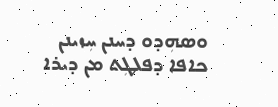ܘܣܗܼܕܘ ܕܚܢܢ ܚܼܙܝܢܢ ܟܐܦܐ ܕܦܠܛܼܬ ܡܢ ܕܝܪܐ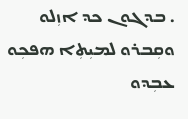. ܒܕܓܘܢ ܟܕ ܐܙܼܠܘ ܘܩܼܒܪܘ ܠܡܝܼܬܼܐ ܗܦܟܼܘ ܥܒܼܕܘ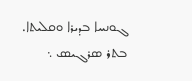ܓܘܢܚܐ ܒܕܝܪܐ ܘܩܠܝܬܐ.
ܒܬܪ ܣܪܓܝܣ ܆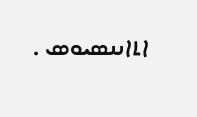ܐܬܐܢܢܣܝܘܣ .